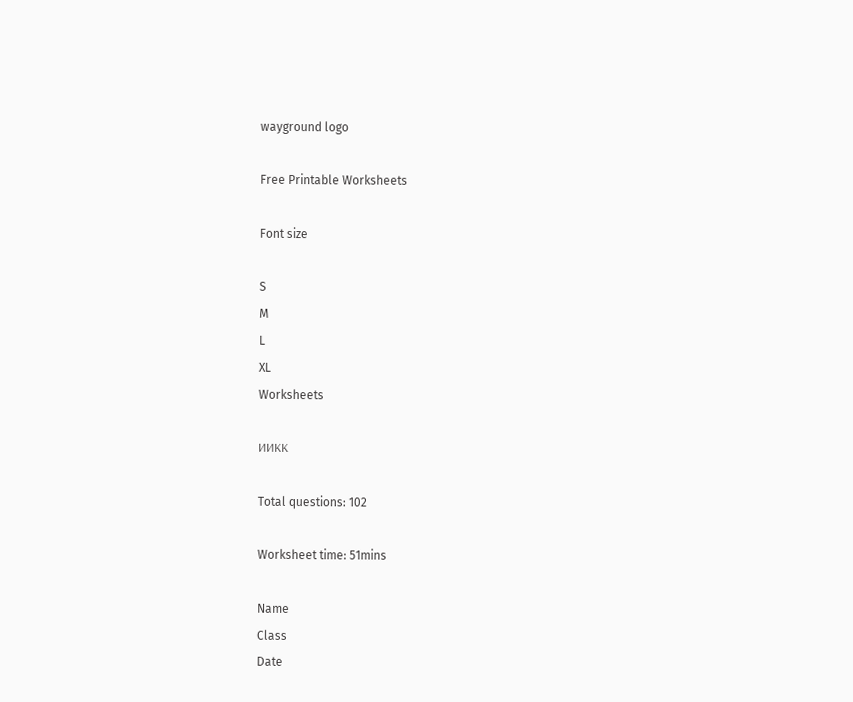wayground logo

Free Printable Worksheets

Font size

S
M
L
XL
Worksheets

ИИКК

Total questions: 102

Worksheet time: 51mins

Name
Class
Date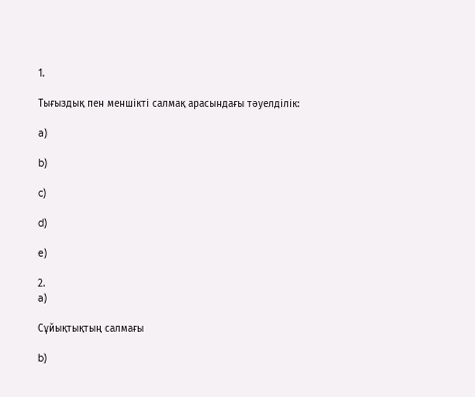1.

Тығыздық пен меншікті салмақ арасындағы тәуелділік:

a)

b)

c)

d)

e)

2.
a)

Сұйықтықтың салмағы

b)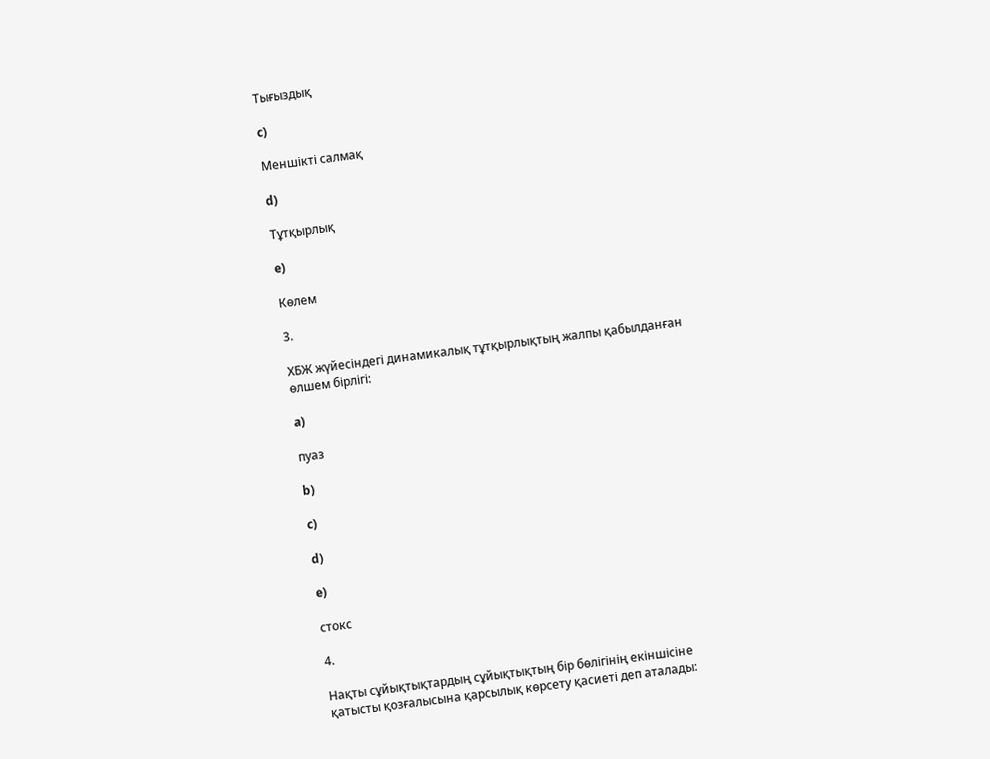Тығыздық

c)

Меншікті салмақ

d)

Тұтқырлық

e)

Көлем

3.

ХБЖ жүйесіндегі динамикалық тұтқырлықтың жалпы қабылданған өлшем бірлігі:

a)

пуаз

b)

c)

d)

e)

стокс

4.

Нақты сұйықтықтардың сұйықтықтың бір бөлігінің екіншісіне қатысты қозғалысына қарсылық көрсету қасиеті деп аталады: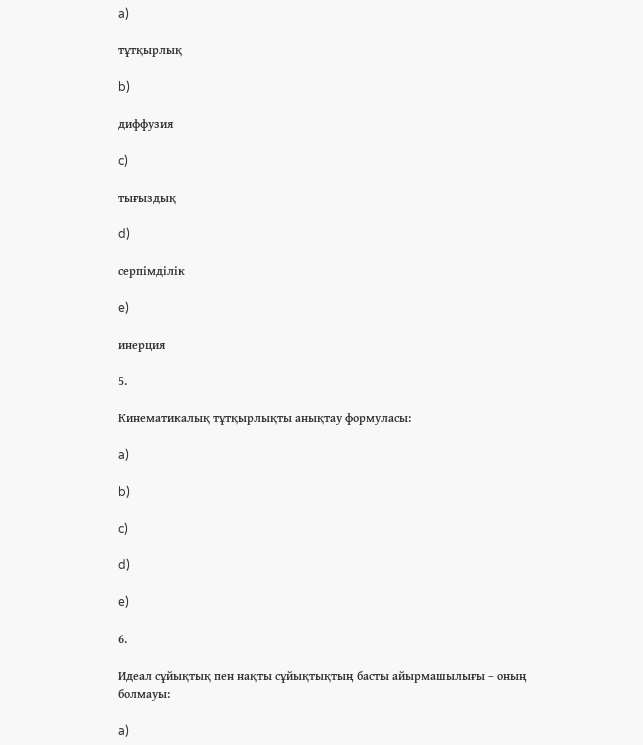a)

тұтқырлық

b)

диффузия

c)

тығыздық

d)

серпімділік

e)

инерция

5.

Кинематикалық тұтқырлықты анықтау формуласы:

a)

b)

c)

d)

e)

6.

Идеал сұйықтық пен нақты сұйықтықтың басты айырмашылығы – оның болмауы:

a)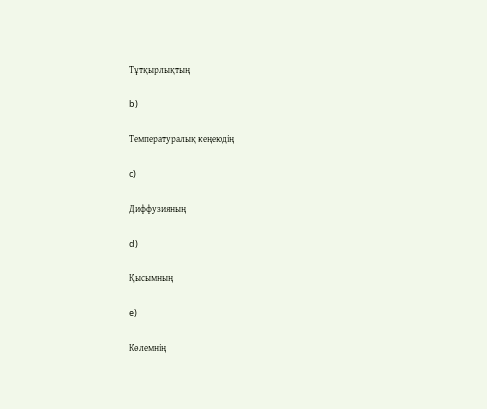Тұтқырлықтың

b)

Температуралық кеңеюдің

c)

Диффузияның

d)

Қысымның

e)

Көлемнің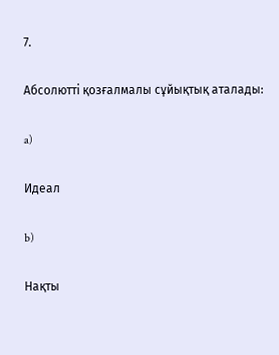7.

Абсолютті қозғалмалы сұйықтық аталады:

a)

Идеал

b)

Нақты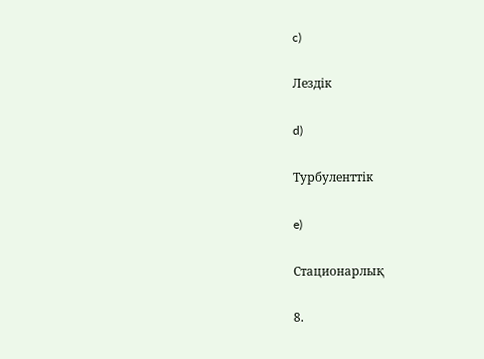c)

Лездік

d)

Турбуленттік

e)

Стационарлық

8.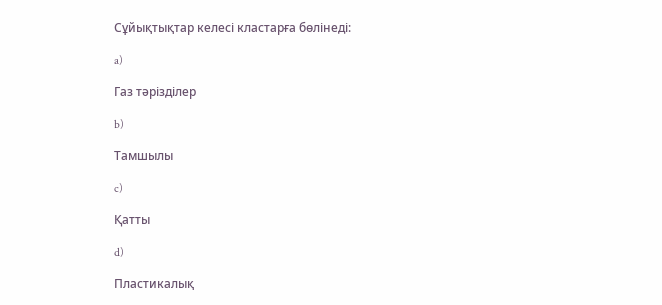Сұйықтықтар келесі кластарға бөлінеді:

a)

Газ тәрізділер

b)

Тамшылы

c)

Қатты

d)

Пластикалық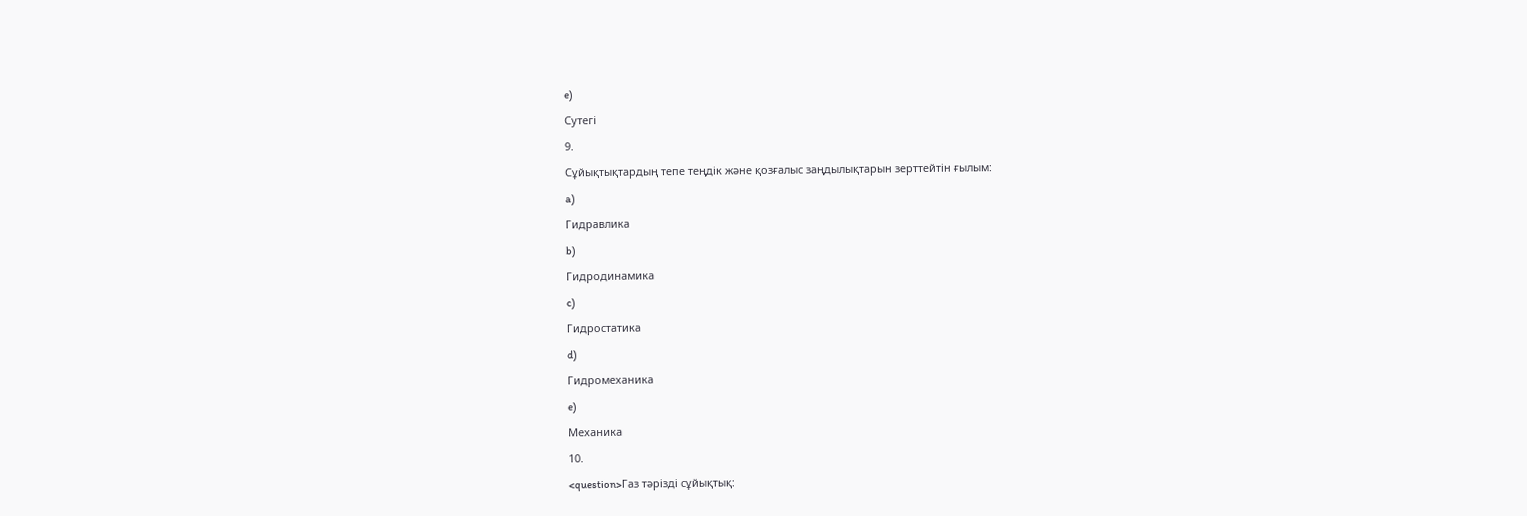e)

Сутегі

9.

Сұйықтықтардың тепе теңдік және қозғалыс заңдылықтарын зерттейтін ғылым:

a)

Гидравлика

b)

Гидродинамика

c)

Гидростатика

d)

Гидромеханика

e)

Механика

10.

<question>Газ тәрізді сұйықтық: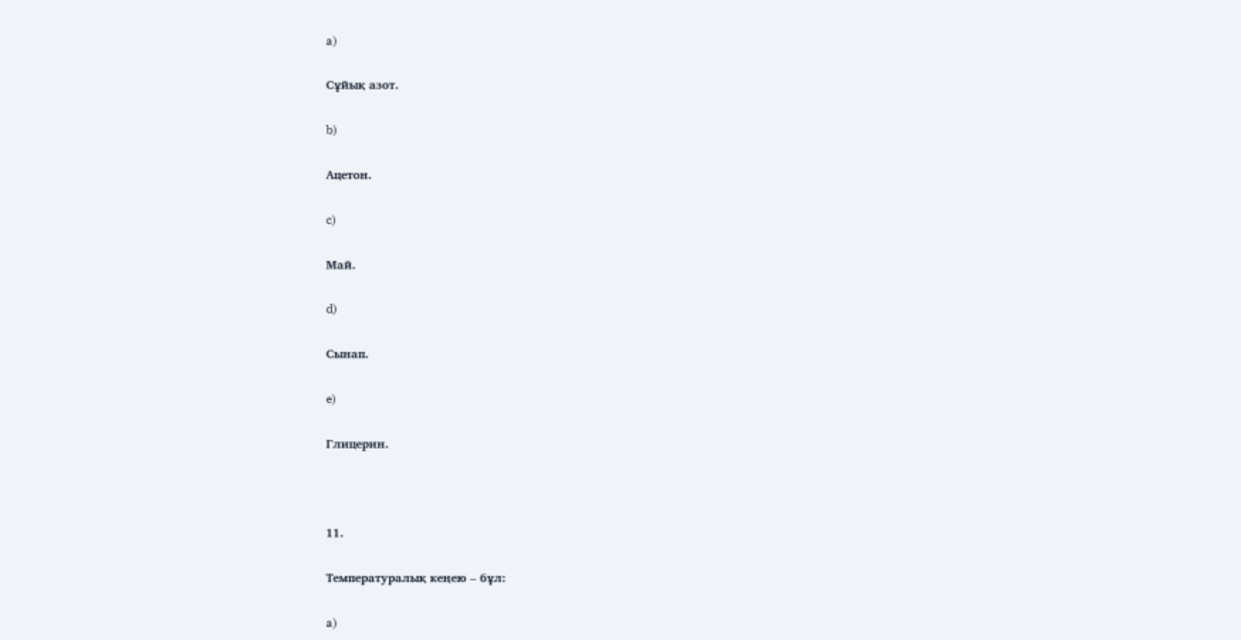a)

Сұйық азот.

b)

Ацетон.

c)

Май.

d)

Сынап.

e)

Глицерин.



11.

Температуралық кеңею – бұл:

a)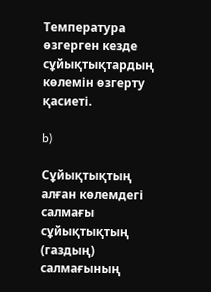Температура өзгерген кезде сұйықтықтардың көлемін өзгерту қасиеті.

b)

Сұйықтықтың алған көлемдегі салмағы сұйықтықтың (газдың) салмағының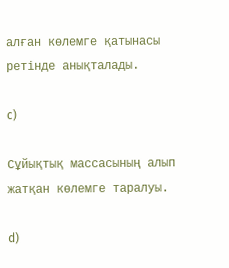алған көлемге қатынасы ретінде анықталады.

c)

Сұйықтық массасының алып жатқан көлемге таралуы.

d)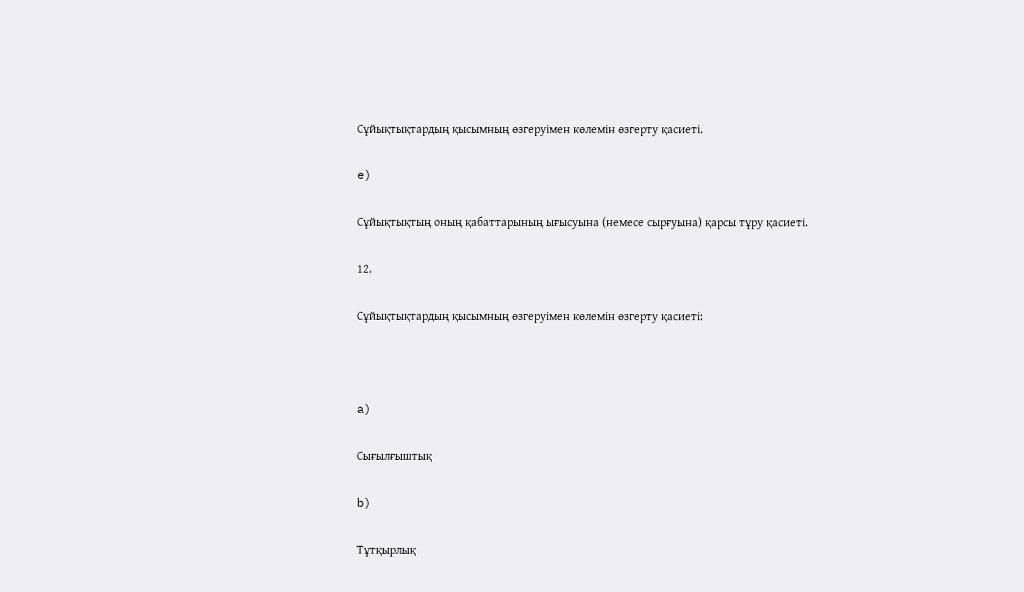Сұйықтықтардың қысымның өзгеруімен көлемін өзгерту қасиеті.

e)

Сұйықтықтың оның қабаттарының ығысуына (немесе сырғуына) қарсы тұру қасиеті.

12.

Сұйықтықтардың қысымның өзгеруімен көлемін өзгерту қасиеті:



a)

Сығылғыштық

b)

Тұтқырлық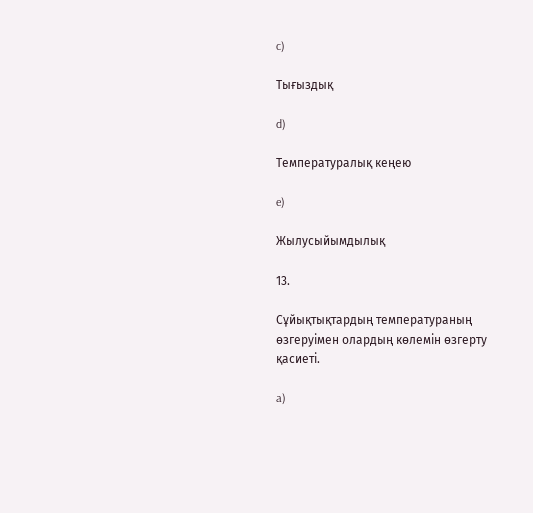c)

Тығыздық

d)

Температуралық кеңею

e)

Жылусыйымдылық

13.

Сұйықтықтардың температураның өзгеруімен олардың көлемін өзгерту қасиеті.

a)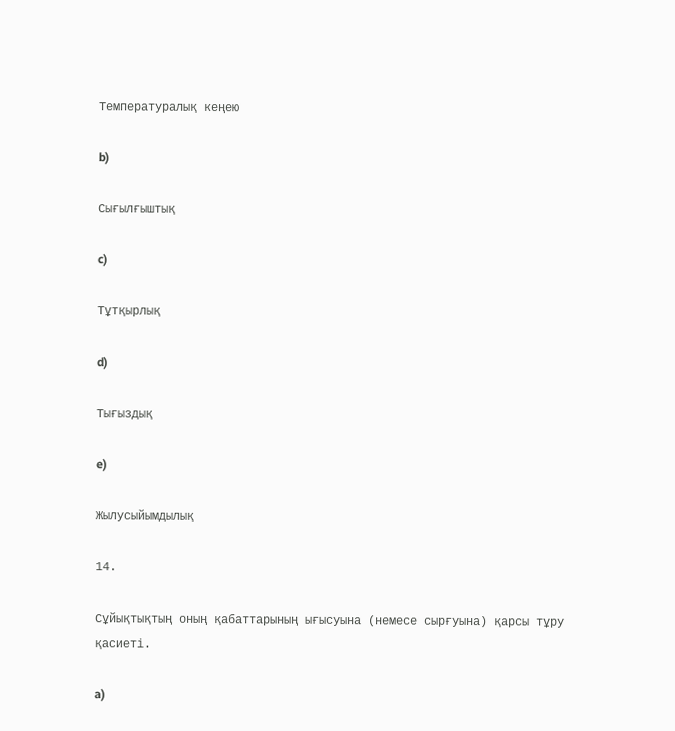Температуралық кеңею

b)

Сығылғыштық

c)

Тұтқырлық

d)

Тығыздық

e)

Жылусыйымдылық

14.

Сұйықтықтың оның қабаттарының ығысуына (немесе сырғуына) қарсы тұру қасиеті.

a)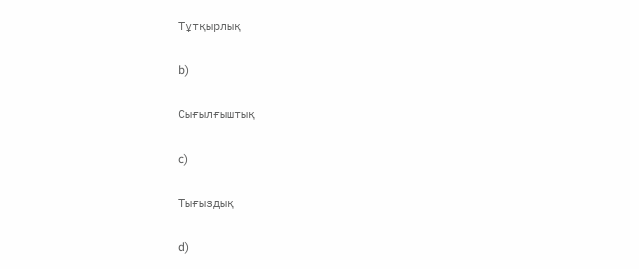Тұтқырлық

b)

Сығылғыштық

c)

Тығыздық

d)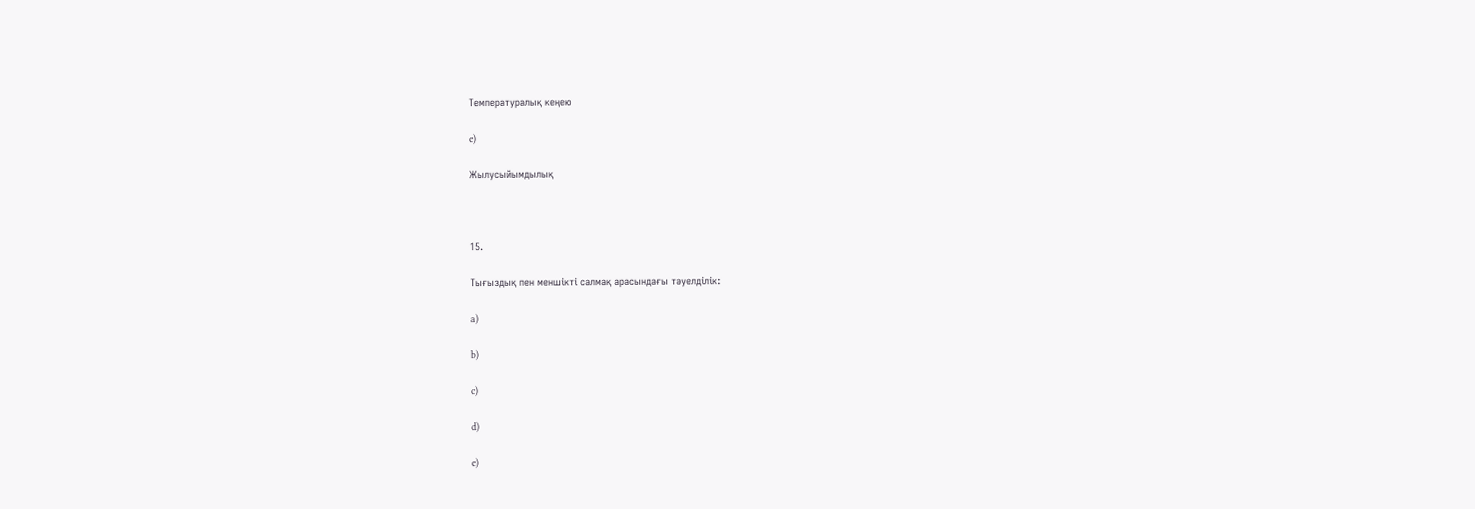Температуралық кеңею

e)

Жылусыйымдылық



15.

Тығыздық пен меншікті салмақ арасындағы тәуелділік:

a)

b)

c)

d)

e)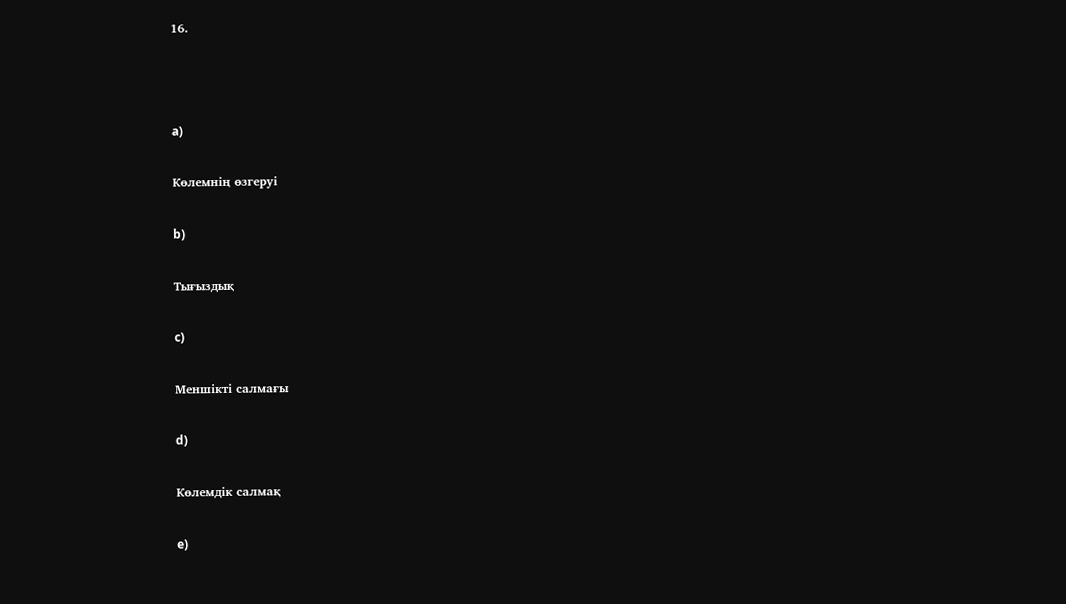16.



a)

Көлемнің өзгеруі

b)

Тығыздық

c)

Меншікті салмағы

d)

Көлемдік салмақ

e)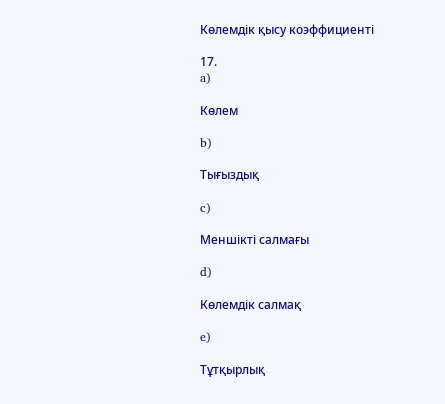Көлемдік қысу коэффициенті

17.
a)

Көлем

b)

Тығыздық

c)

Меншікті салмағы

d)

Көлемдік салмақ

e)

Тұтқырлық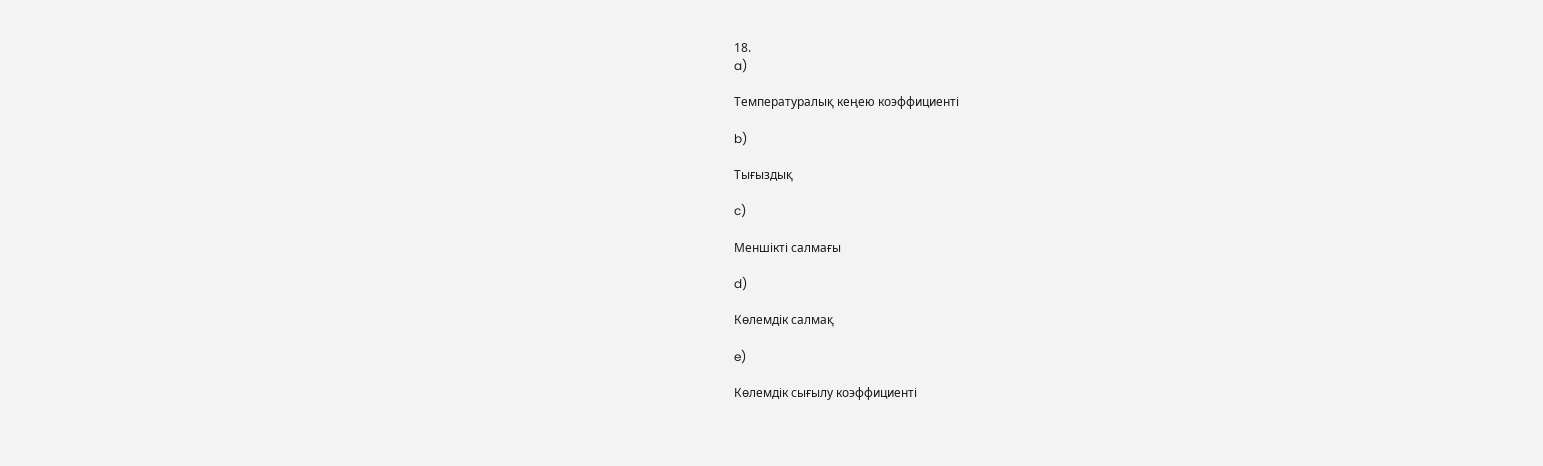18.
a)

Температуралық кеңею коэффициенті

b)

Тығыздық

c)

Меншікті салмағы

d)

Көлемдік салмақ

e)

Көлемдік сығылу коэффициенті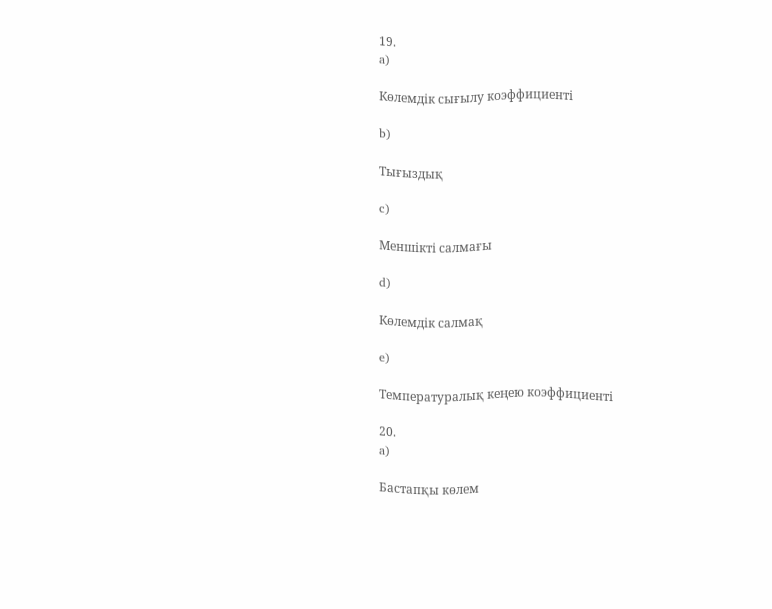19.
a)

Көлемдік сығылу коэффициенті

b)

Тығыздық

c)

Меншікті салмағы

d)

Көлемдік салмақ

e)

Температуралық кеңею коэффициенті

20.
a)

Бастапқы көлем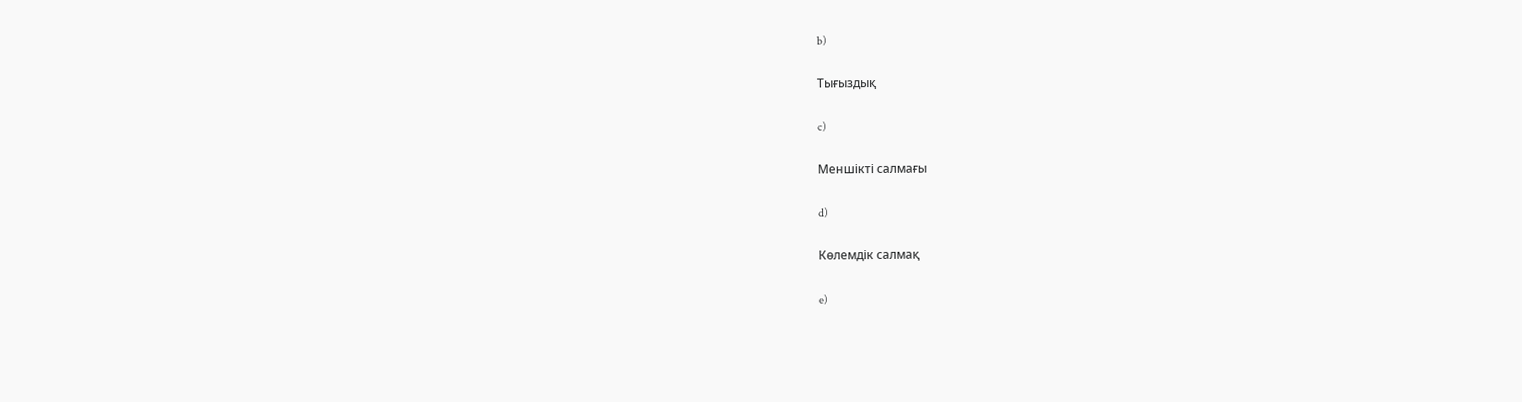b)

Тығыздық

c)

Меншікті салмағы

d)

Көлемдік салмақ

e)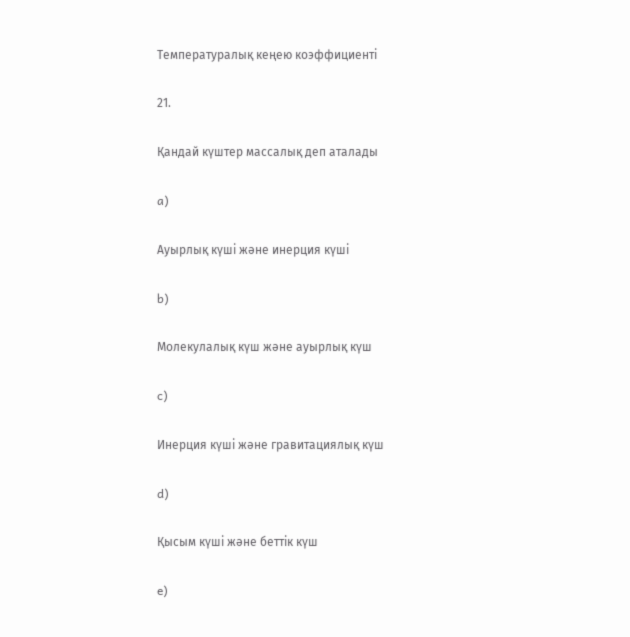Температуралық кеңею коэффициенті

21.

Қандай күштер массалық деп аталады

a)

Ауырлық күші және инерция күші

b)

Молекулалық күш және ауырлық күш

c)

Инерция күші және гравитациялық күш

d)

Қысым күші және беттік күш

e)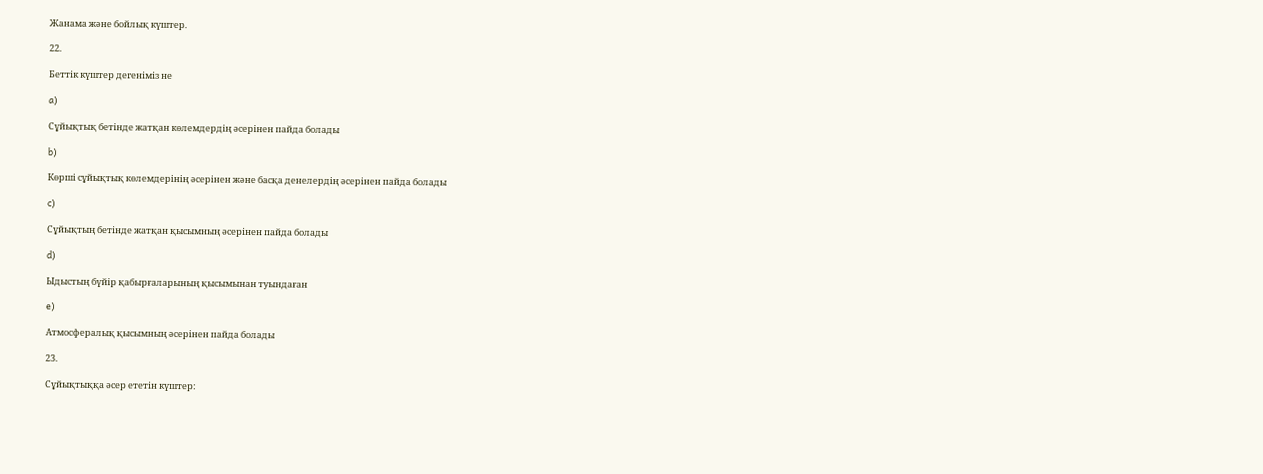Жанама және бойлық күштер.

22.

Беттік күштер дегеніміз не

a)

Сұйықтық бетінде жатқан көлемдердің әсерінен пайда болады

b)

Көрші сұйықтық көлемдерінің әсерінен және басқа денелердің әсерінен пайда болады

c)

Сұйықтың бетінде жатқан қысымның әсерінен пайда болады

d)

Ыдыстың бүйір қабырғаларының қысымынан туындаған

e)

Атмосфералық қысымның әсерінен пайда болады

23.

Сұйықтыққа әсер ететін күштер: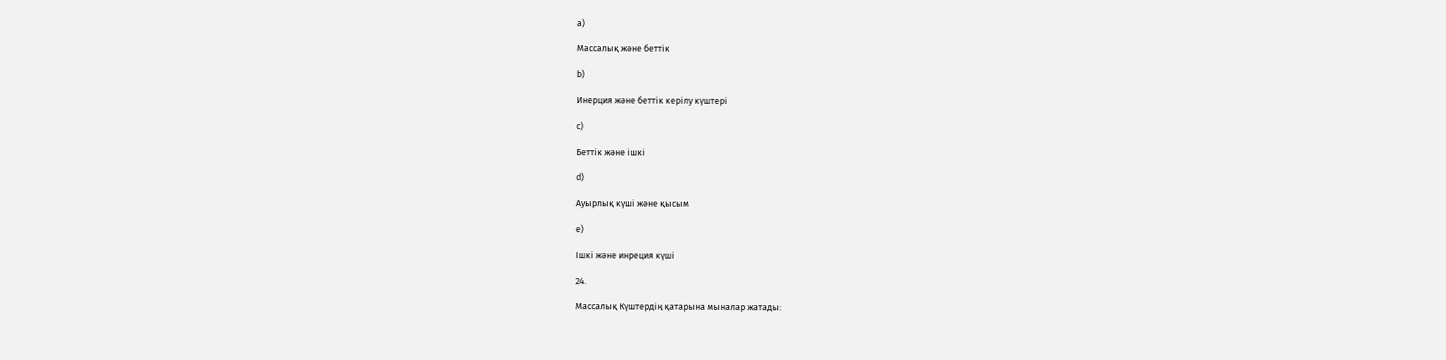a)

Массалық және беттік

b)

Инерция және беттік керілу күштері

c)

Беттік және ішкі

d)

Ауырлық күші және қысым

e)

Ішкі және инреция күші

24.

Массалық Күштердің қатарына мыналар жатады: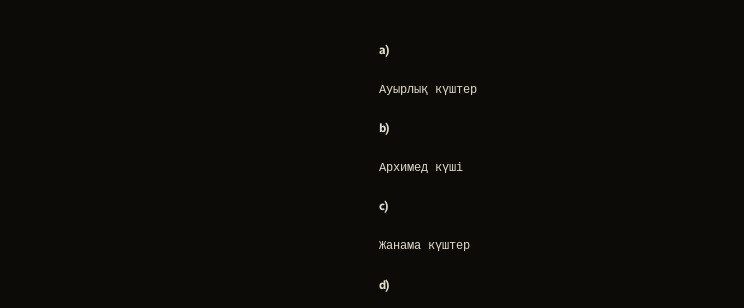a)

Ауырлық күштер

b)

Архимед күші

c)

Жанама күштер

d)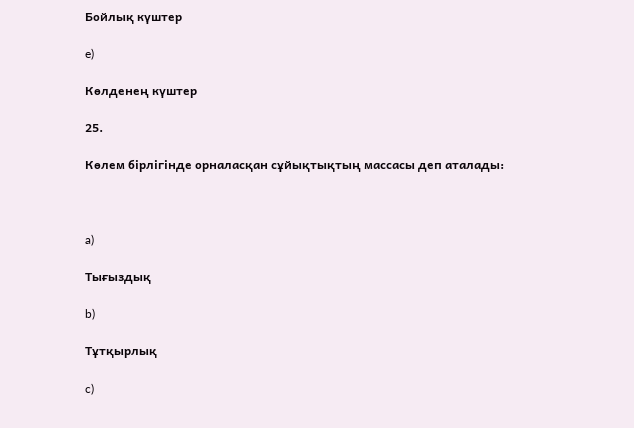Бойлық күштер

e)

Көлденең күштер

25.

Көлем бірлігінде орналасқан сұйықтықтың массасы деп аталады:



a)

Тығыздық

b)

Тұтқырлық

c)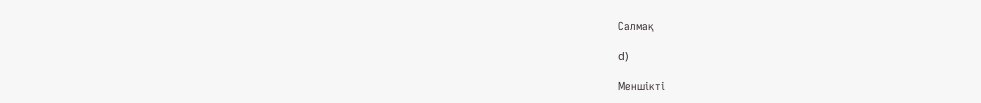Салмақ

d)

Меншікті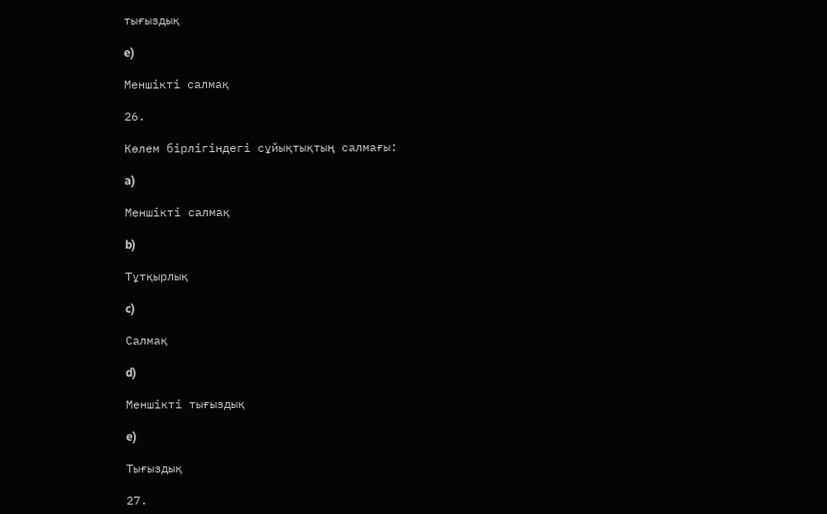тығыздық

e)

Меншікті салмақ

26.

Көлем бірлігіндегі сұйықтықтың салмағы:

a)

Меншікті салмақ

b)

Тұтқырлық

c)

Салмақ

d)

Меншікті тығыздық

e)

Тығыздық

27.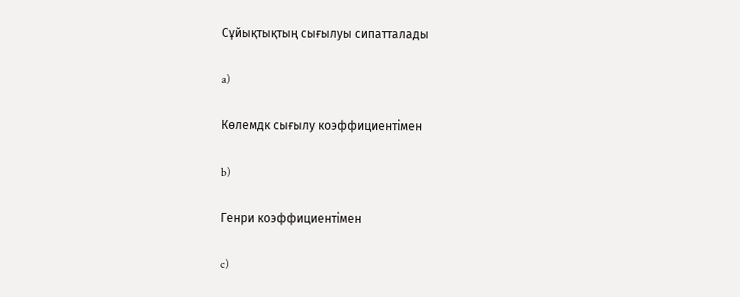Сұйықтықтың сығылуы сипатталады

a)

Көлемдк сығылу коэффициентімен

b)

Генри коэффициентімен

c)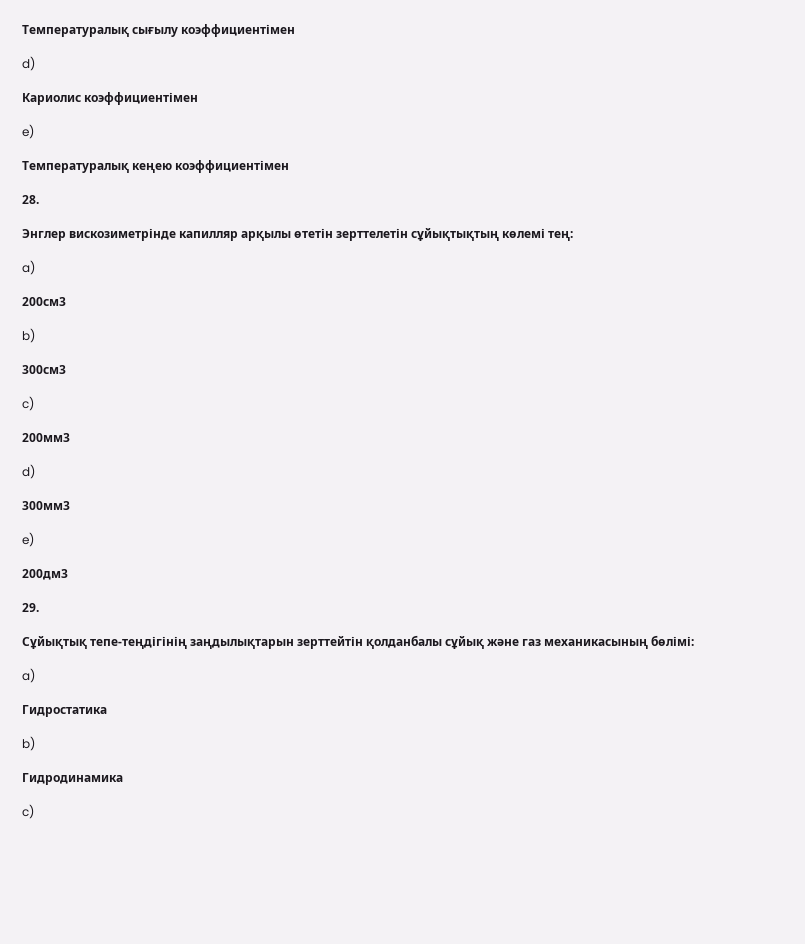Температуралық сығылу коэффициентімен

d)

Кариолис коэффициентімен

e)

Температуралық кеңею коэффициентімен

28.

Энглер вискозиметрінде капилляр арқылы өтетін зерттелетін сұйықтықтың көлемі тең:

a)

200см3

b)

300см3

c)

200мм3

d)

300мм3

e)

200дм3

29.

Сұйықтық тепе-теңдігінің заңдылықтарын зерттейтін қолданбалы сұйық және газ механикасының бөлімі:

a)

Гидростатика

b)

Гидродинамика

c)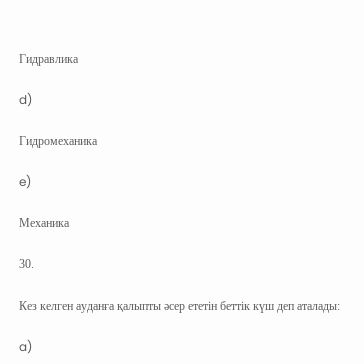Гидравлика

d)

Гидромеханика

e)

Механика

30.

Кез келген ауданға қалыпты әсер ететін беттік күш деп аталады:

a)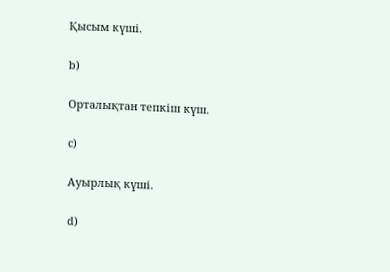Қысым күші.

b)

Орталықтан тепкіш күш.

c)

Ауырлық күші.

d)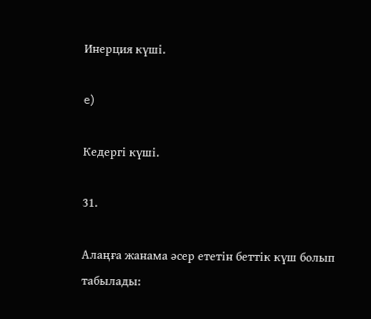Инерция күші.

e)

Кедергі күші.

31.

Алаңға жанама әсер ететін беттік күш болып табылады: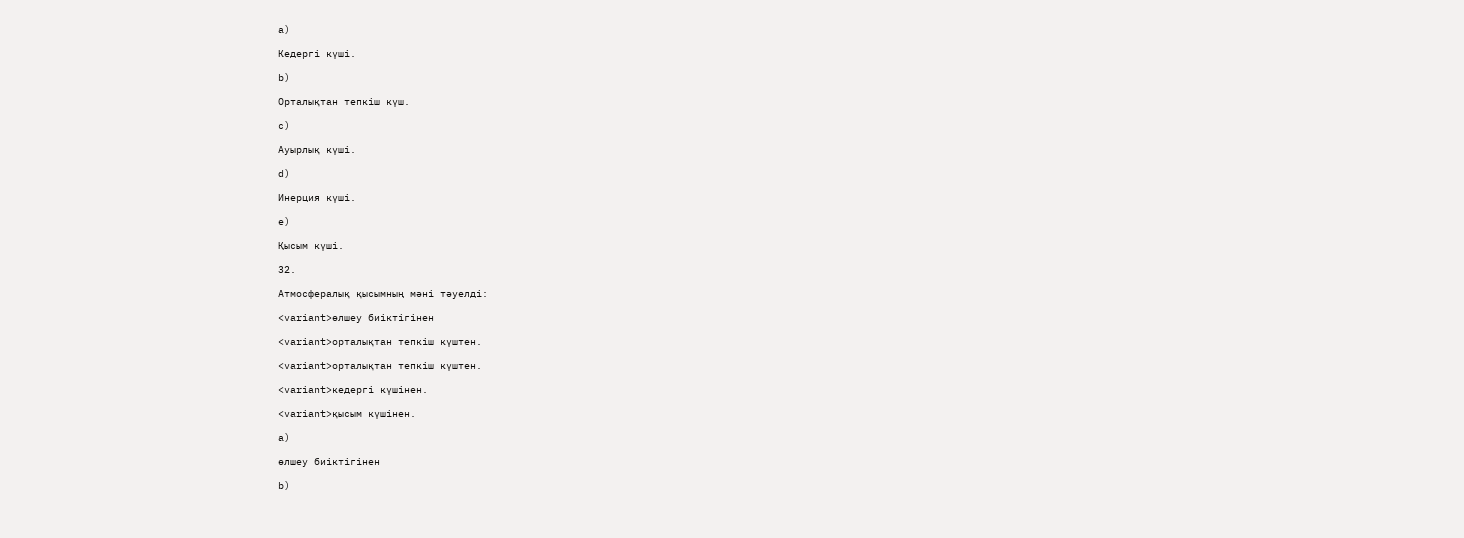a)

Кедергі күші.

b)

Орталықтан тепкіш күш.

c)

Ауырлық күші.

d)

Инерция күші.

e)

Қысым күші.

32.

Атмосфералық қысымның мәні тәуелді:

<variant>өлшеу биіктігінен

<variant>орталықтан тепкіш күштен.

<variant>орталықтан тепкіш күштен.

<variant>кедергі күшінен.

<variant>қысым күшінен.

a)

өлшеу биіктігінен

b)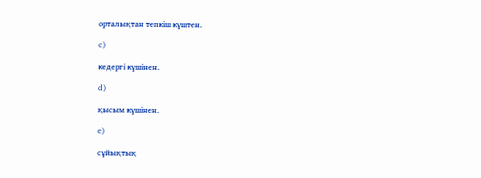орталықтан тепкіш күштен.

c)

кедергі күшінен.

d)

қысым күшінен.

e)

сұйықтық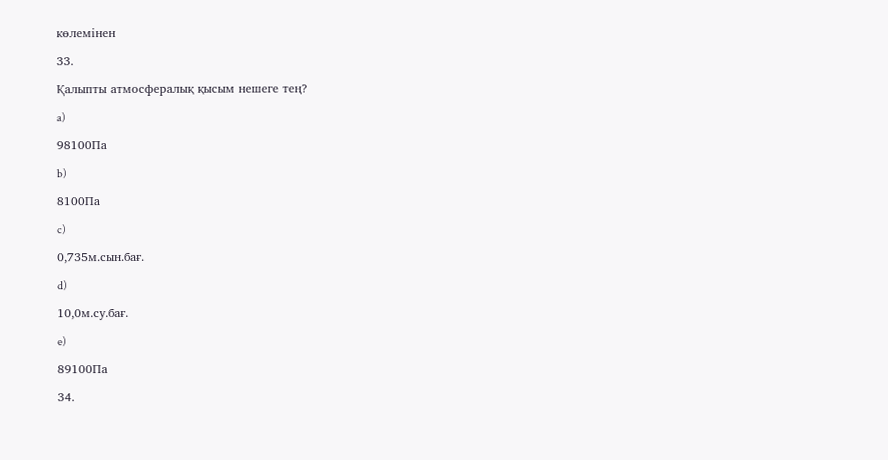көлемінен

33.

Қалыпты атмосфералық қысым нешеге тең?

a)

98100Па

b)

8100Па

c)

0,735м.сын.бағ.

d)

10,0м.су.бағ.

e)

89100Па

34.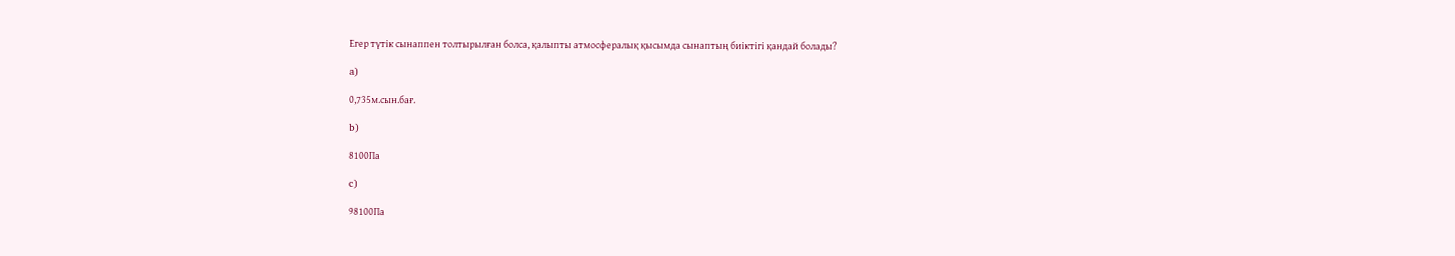Егер түтік сынаппен толтырылған болса, қалыпты атмосфералық қысымда сынаптың биіктігі қандай болады?

a)

0,735м.сын.бағ.

b)

8100Па

c)

98100Па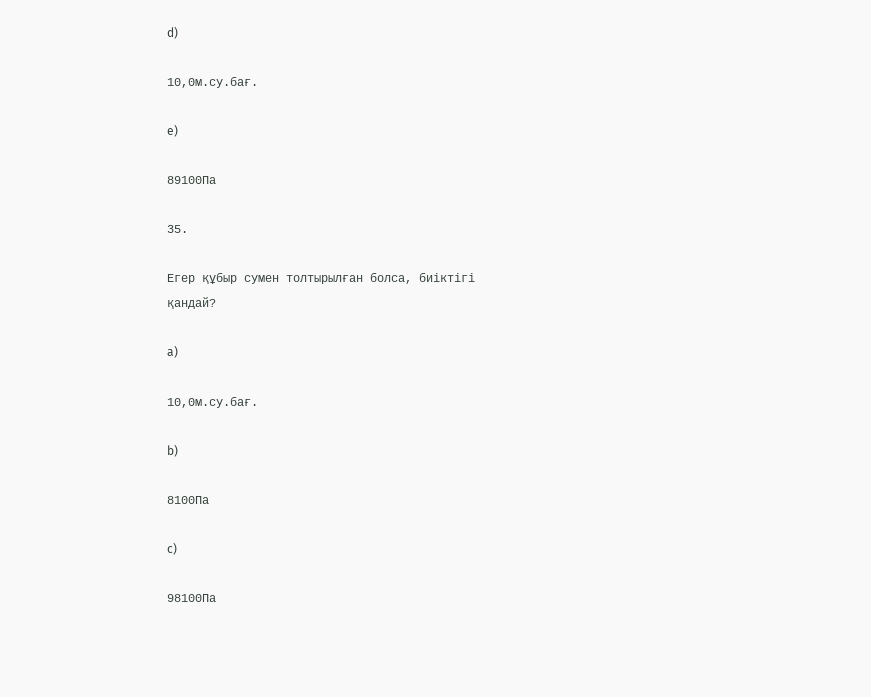d)

10,0м.су.бағ.

e)

89100Па

35.

Егер құбыр сумен толтырылған болса, биіктігі қандай?

a)

10,0м.су.бағ.

b)

8100Па

c)

98100Па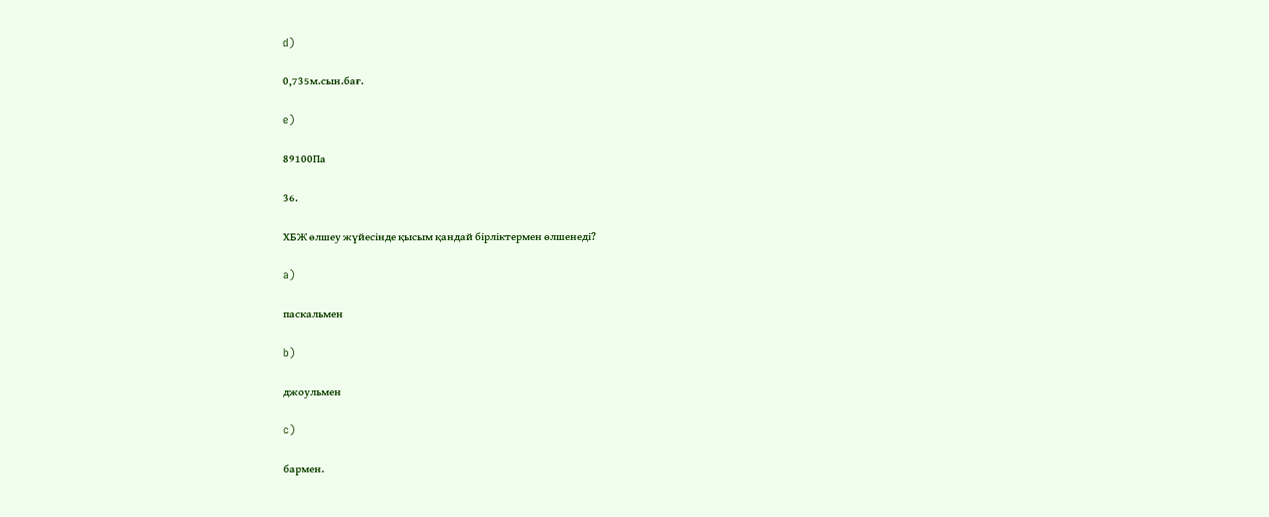d)

0,735м.сын.бағ.

e)

89100Па

36.

ХБЖ өлшеу жүйесінде қысым қандай бірліктермен өлшенеді?

a)

паскальмен

b)

джоульмен

c)

бармен.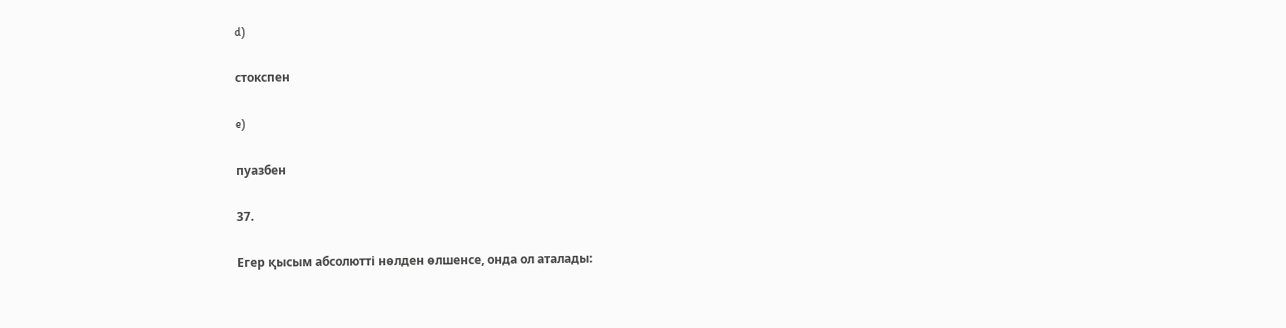d)

стокспен

e)

пуазбен

37.

Егер қысым абсолютті нөлден өлшенсе, онда ол аталады: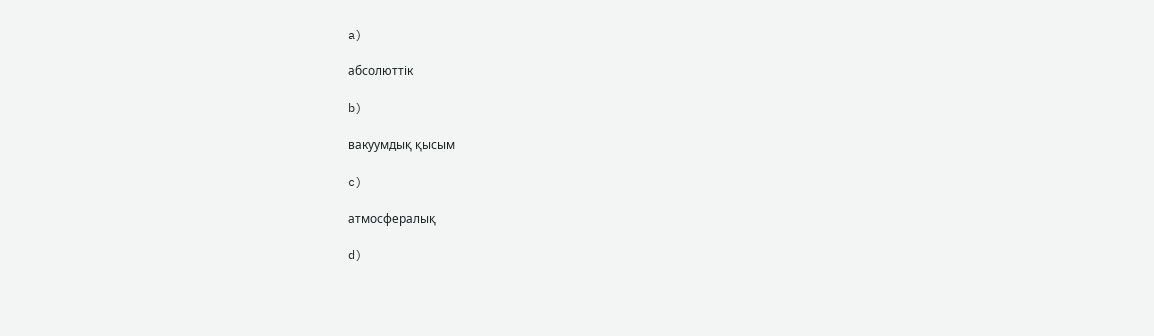a)

абсолюттік

b)

вакуумдық қысым

c)

атмосфералық

d)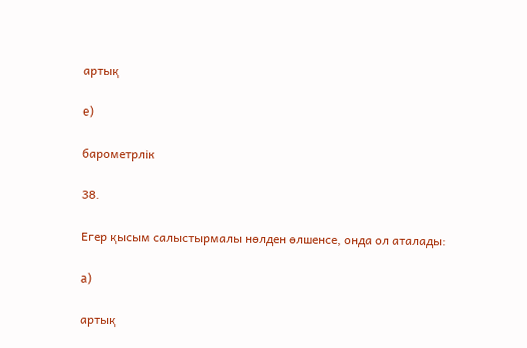артық

e)

барометрлік

38.

Егер қысым салыстырмалы нөлден өлшенсе, онда ол аталады:

a)

артық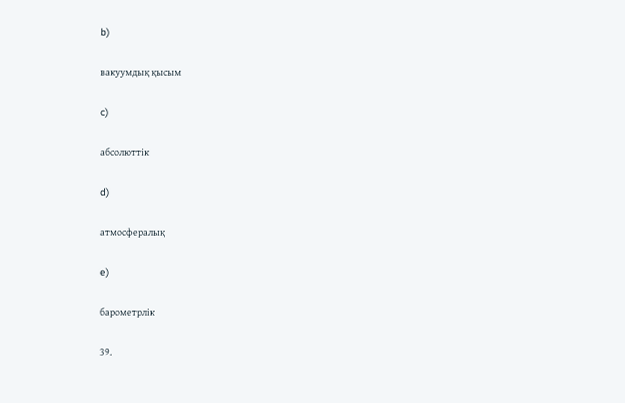b)

вакуумдық қысым

c)

абсолюттік

d)

атмосфералық

e)

барометрлік

39.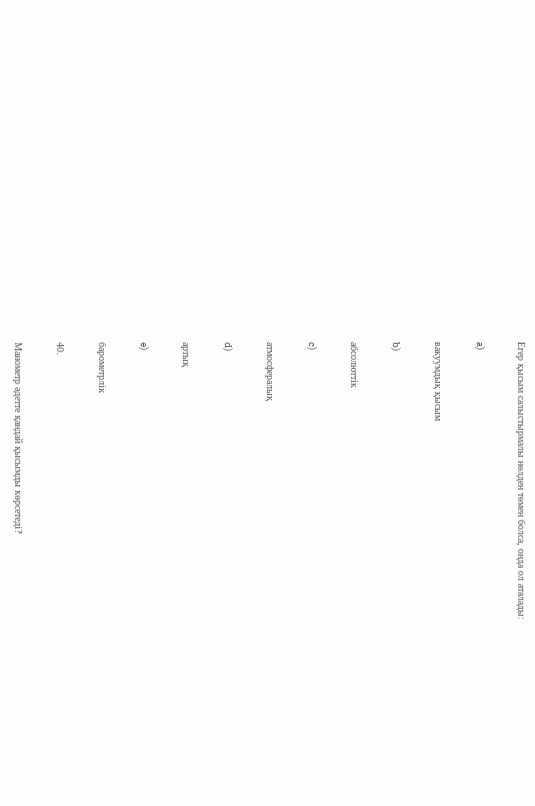Егер қысым салыстырмалы нөлден төмен болса, онда ол аталады:

a)

вакуумдық қысым

b)

абсолюттік

c)

атмосфералық

d)

артық

e)

барометрлік

40.

Манометр әдетте қандай қысымды көрсетеді?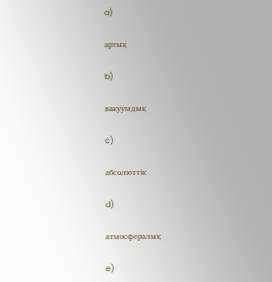a)

артық

b)

вакуумдық

c)

абсолюттік

d)

атмосфералық

e)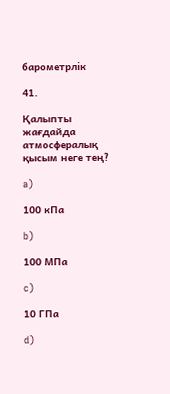барометрлік

41.

Қалыпты жағдайда атмосфералық қысым неге тең?

a)

100 кПа

b)

100 МПа

c)

10 ГПа

d)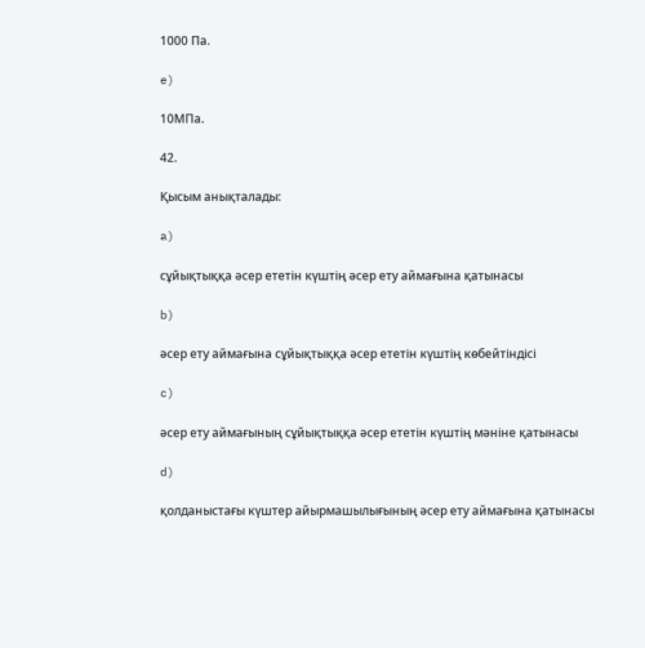1000 Па.

e)

10МПа.

42.

Қысым анықталады:

a)

сұйықтыққа әсер ететін күштің әсер ету аймағына қатынасы

b)

әсер ету аймағына сұйықтыққа әсер ететін күштің көбейтіндісі

c)

әсер ету аймағының сұйықтыққа әсер ететін күштің мәніне қатынасы

d)

қолданыстағы күштер айырмашылығының әсер ету аймағына қатынасы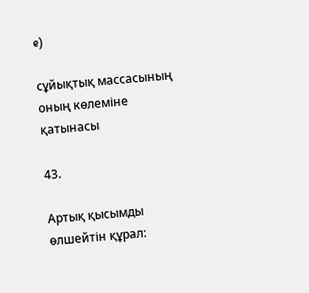e)

сұйықтық массасының оның көлеміне қатынасы

43.

Артық қысымды өлшейтін құрал: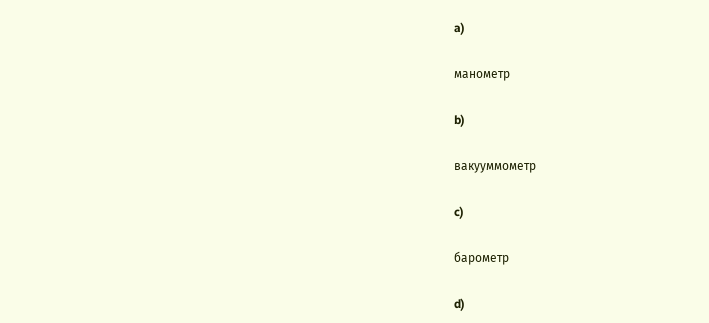a)

манометр

b)

вакууммометр

c)

барометр

d)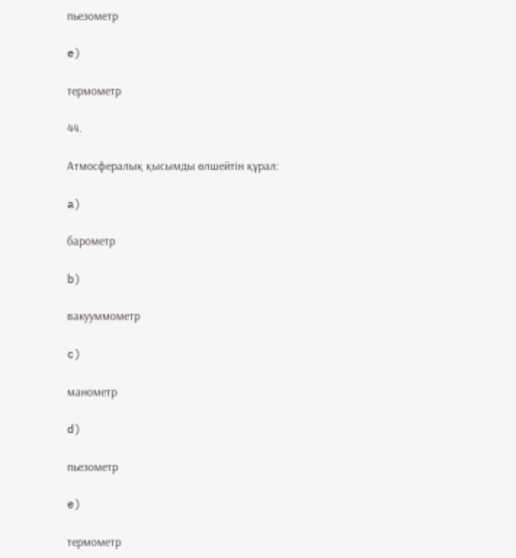пьезометр

e)

термометр

44.

Атмосфералық қысымды өлшейтін құрал:

a)

барометр

b)

вакууммометр

c)

манометр

d)

пьезометр

e)

термометр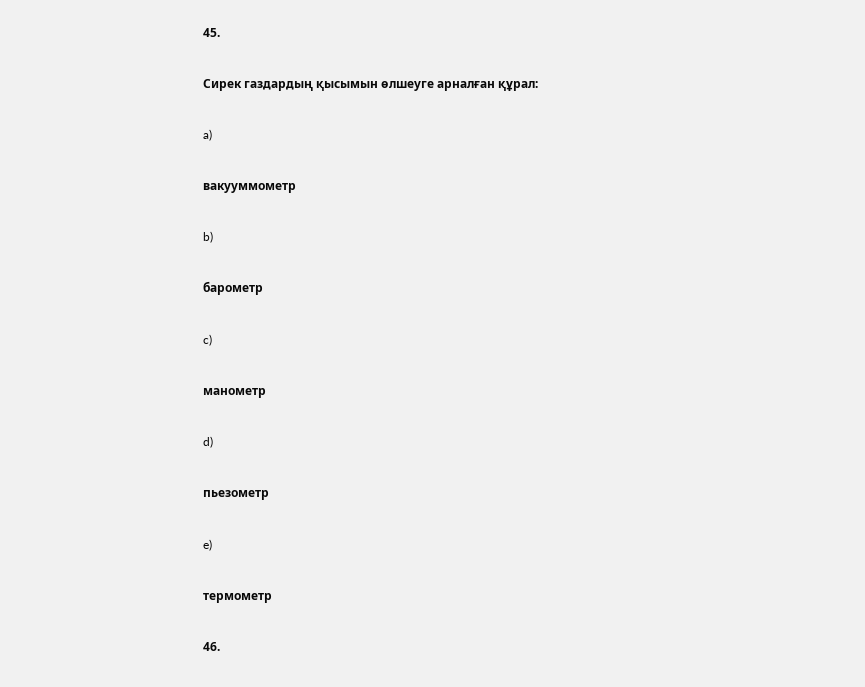45.

Сирек газдардың қысымын өлшеуге арналған құрал:

a)

вакууммометр

b)

барометр

c)

манометр

d)

пьезометр

e)

термометр

46.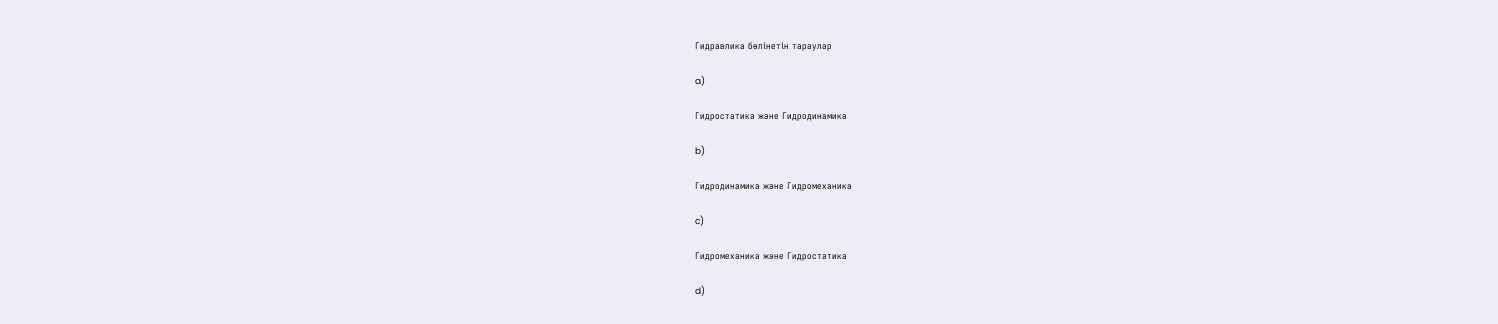Гидравлика бөлінетін тараулар

a)

Гидростатика және Гидродинамика

b)

Гидродинамика және Гидромеханика

c)

Гидромеханика және Гидростатика

d)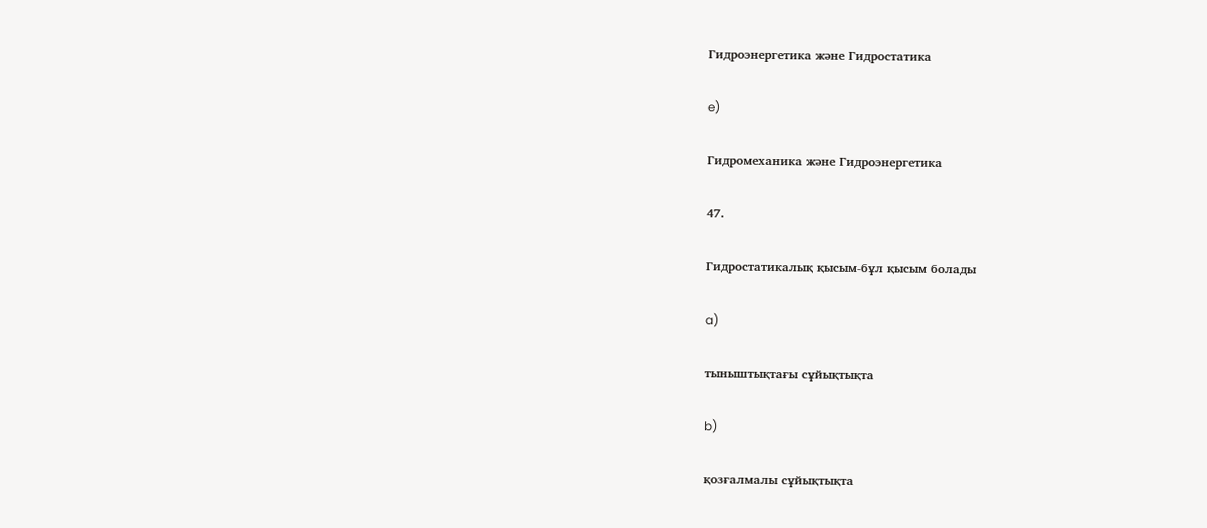Гидроэнергетика және Гидростатика

e)

Гидромеханика және Гидроэнергетика

47.

Гидростатикалық қысым-бұл қысым болады

a)

тыныштықтағы сұйықтықта

b)

қозғалмалы сұйықтықта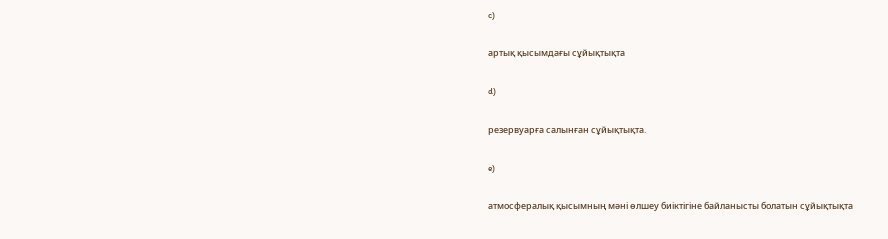c)

артық қысымдағы сұйықтықта

d)

резервуарға салынған сұйықтықта.

e)

атмосфералық қысымның мәні өлшеу биіктігіне байланысты болатын сұйықтықта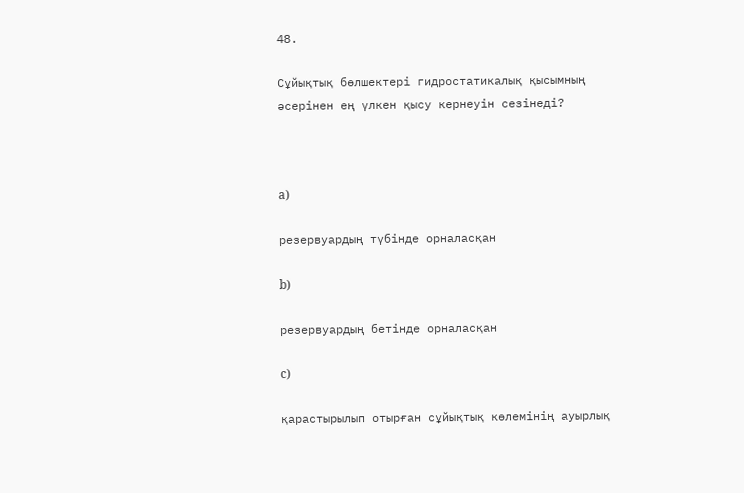48.

Сұйықтық бөлшектері гидростатикалық қысымның әсерінен ең үлкен қысу кернеуін сезінеді?



a)

резервуардың түбінде орналасқан

b)

резервуардың бетінде орналасқан

c)

қарастырылып отырған сұйықтық көлемінің ауырлық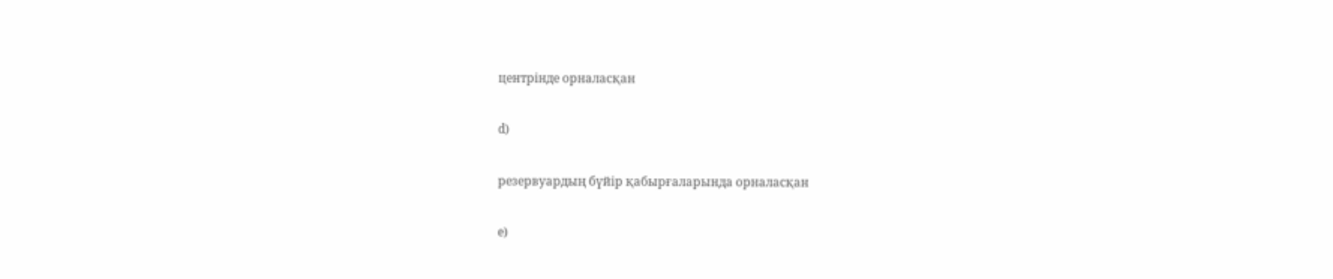центрінде орналасқан

d)

резервуардың бүйір қабырғаларында орналасқан

e)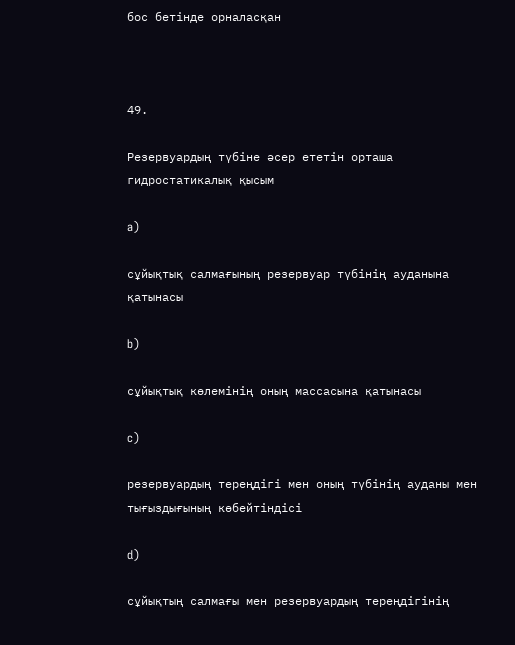бос бетінде орналасқан



49.

Резервуардың түбіне әсер ететін орташа гидростатикалық қысым

a)

сұйықтық салмағының резервуар түбінің ауданына қатынасы

b)

сұйықтық көлемінің оның массасына қатынасы

c)

резервуардың тереңдігі мен оның түбінің ауданы мен тығыздығының көбейтіндісі

d)

сұйықтың салмағы мен резервуардың тереңдігінің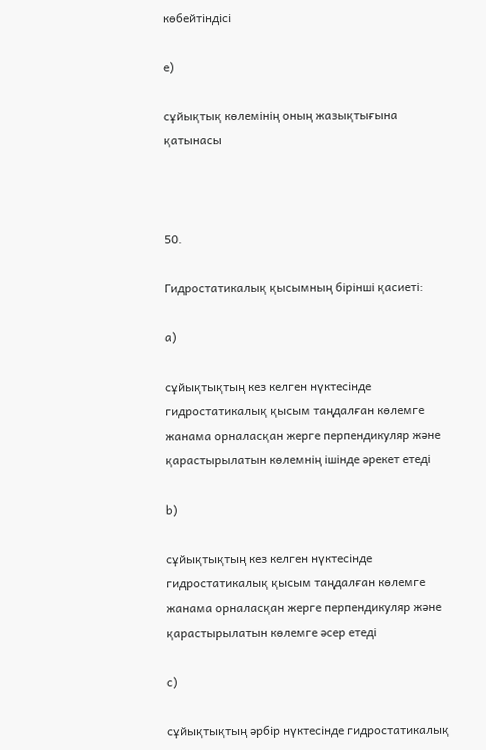көбейтіндісі

e)

сұйықтық көлемінің оның жазықтығына қатынасы



50.

Гидростатикалық қысымның бірінші қасиеті:

a)

сұйықтықтың кез келген нүктесінде гидростатикалық қысым таңдалған көлемге жанама орналасқан жерге перпендикуляр және қарастырылатын көлемнің ішінде әрекет етеді

b)

сұйықтықтың кез келген нүктесінде гидростатикалық қысым таңдалған көлемге жанама орналасқан жерге перпендикуляр және қарастырылатын көлемге әсер етеді

c)

сұйықтықтың әрбір нүктесінде гидростатикалық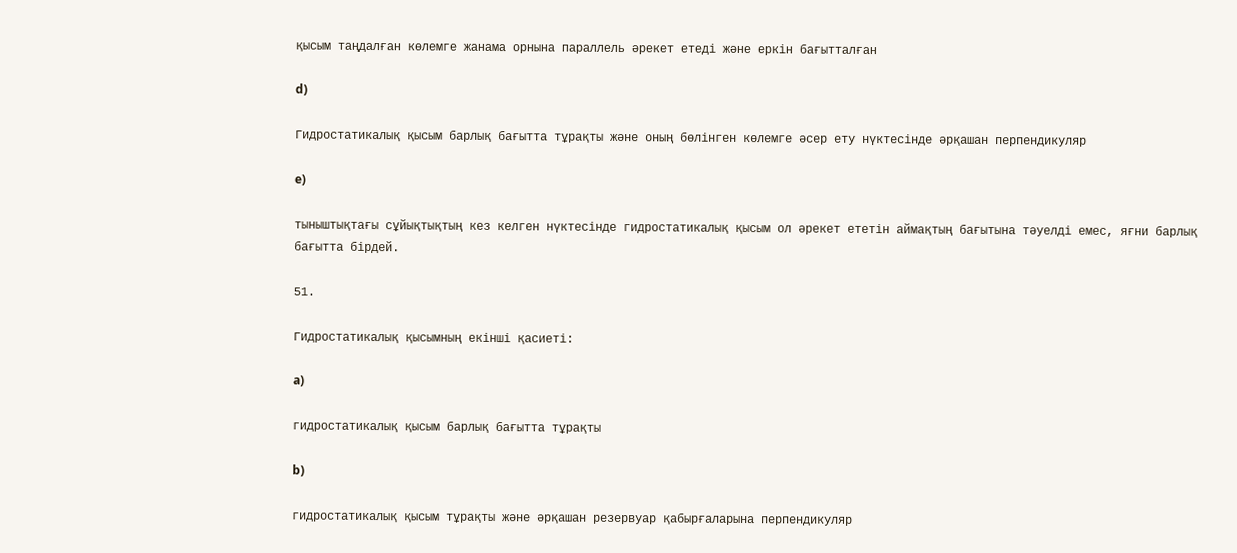қысым таңдалған көлемге жанама орнына параллель әрекет етеді және еркін бағытталған

d)

Гидростатикалық қысым барлық бағытта тұрақты және оның бөлінген көлемге әсер ету нүктесінде әрқашан перпендикуляр

e)

тыныштықтағы сұйықтықтың кез келген нүктесінде гидростатикалық қысым ол әрекет ететін аймақтың бағытына тәуелді емес, яғни барлық бағытта бірдей.

51.

Гидростатикалық қысымның екінші қасиеті:

a)

гидростатикалық қысым барлық бағытта тұрақты

b)

гидростатикалық қысым тұрақты және әрқашан резервуар қабырғаларына перпендикуляр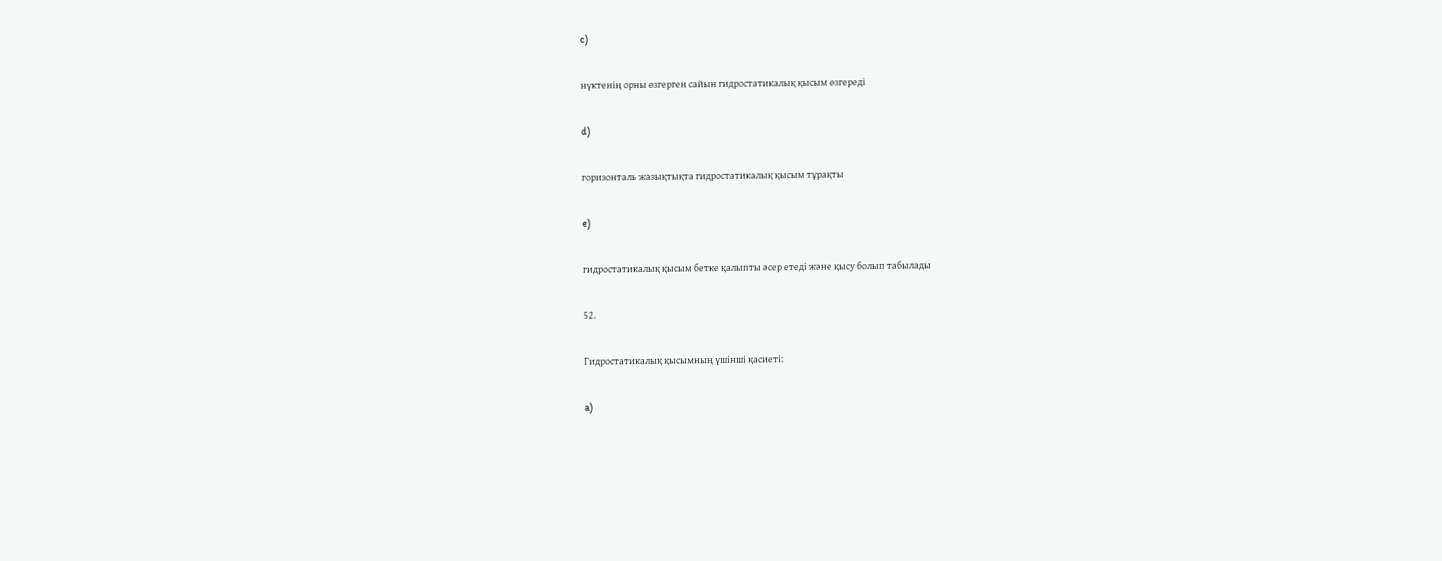c)

нүктенің орны өзгерген сайын гидростатикалық қысым өзгереді

d)

горизонталь жазықтықта гидростатикалық қысым тұрақты

e)

гидростатикалық қысым бетке қалыпты әсер етеді және қысу болып табылады

52.

Гидростатикалық қысымның үшінші қасиеті:

a)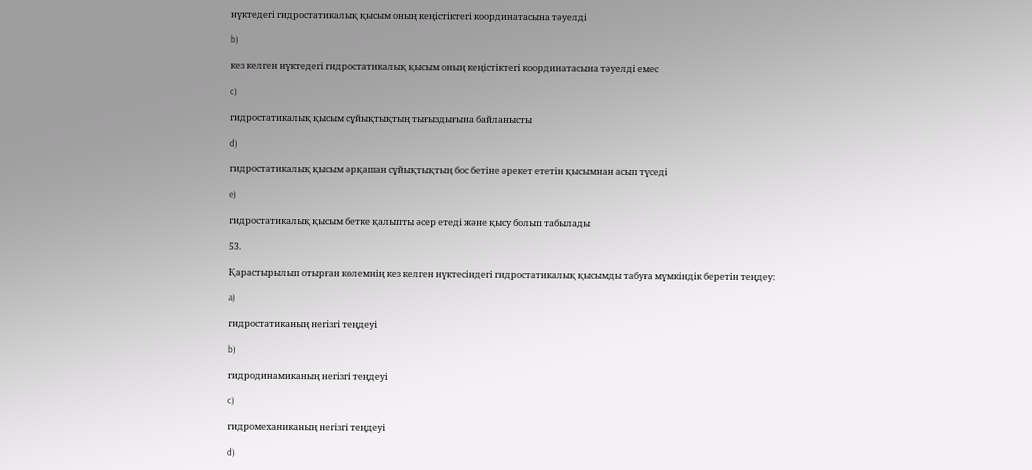нүктедегі гидростатикалық қысым оның кеңістіктегі координатасына тәуелді

b)

кез келген нүктедегі гидростатикалық қысым оның кеңістіктегі координатасына тәуелді емес

c)

гидростатикалық қысым сұйықтықтың тығыздығына байланысты

d)

гидростатикалық қысым әрқашан сұйықтықтың бос бетіне әрекет ететін қысымнан асып түседі

e)

гидростатикалық қысым бетке қалыпты әсер етеді және қысу болып табылады

53.

Қарастырылып отырған көлемнің кез келген нүктесіндегі гидростатикалық қысымды табуға мүмкіндік беретін теңдеу:

a)

гидростатиканың негізгі теңдеуі

b)

гидродинамиканың негізгі теңдеуі

c)

гидромеханиканың негізгі теңдеуі

d)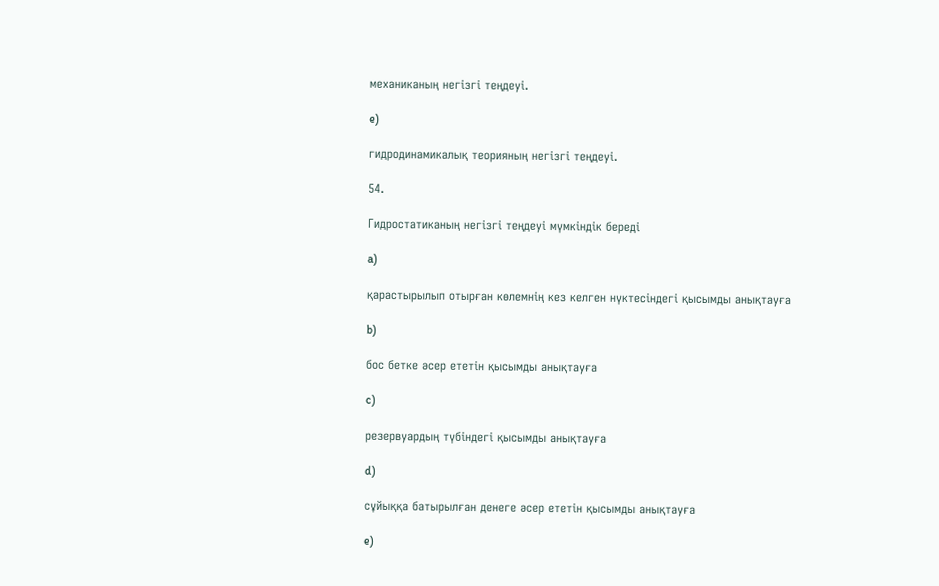механиканың негізгі теңдеуі.

e)

гидродинамикалық теорияның негізгі теңдеуі.

54.

Гидростатиканың негізгі теңдеуі мүмкіндік береді

a)

қарастырылып отырған көлемнің кез келген нүктесіндегі қысымды анықтауға

b)

бос бетке әсер ететін қысымды анықтауға

c)

резервуардың түбіндегі қысымды анықтауға

d)

сұйыққа батырылған денеге әсер ететін қысымды анықтауға

e)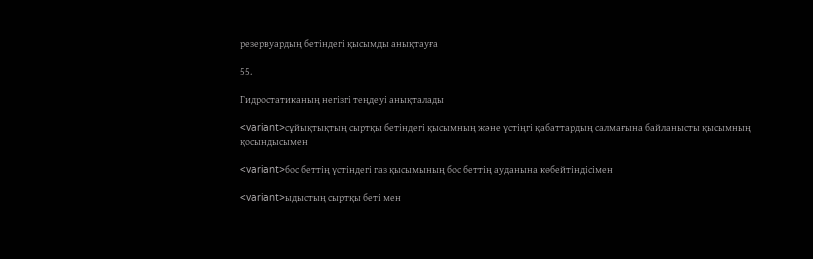резервуардың бетіндегі қысымды анықтауға

55.

Гидростатиканың негізгі теңдеуі анықталады

<variant>сұйықтықтың сыртқы бетіндегі қысымның және үстіңгі қабаттардың салмағына байланысты қысымның қосындысымен

<variant>бос беттің үстіндегі газ қысымының бос беттің ауданына көбейтіндісімен

<variant>ыдыстың сыртқы беті мен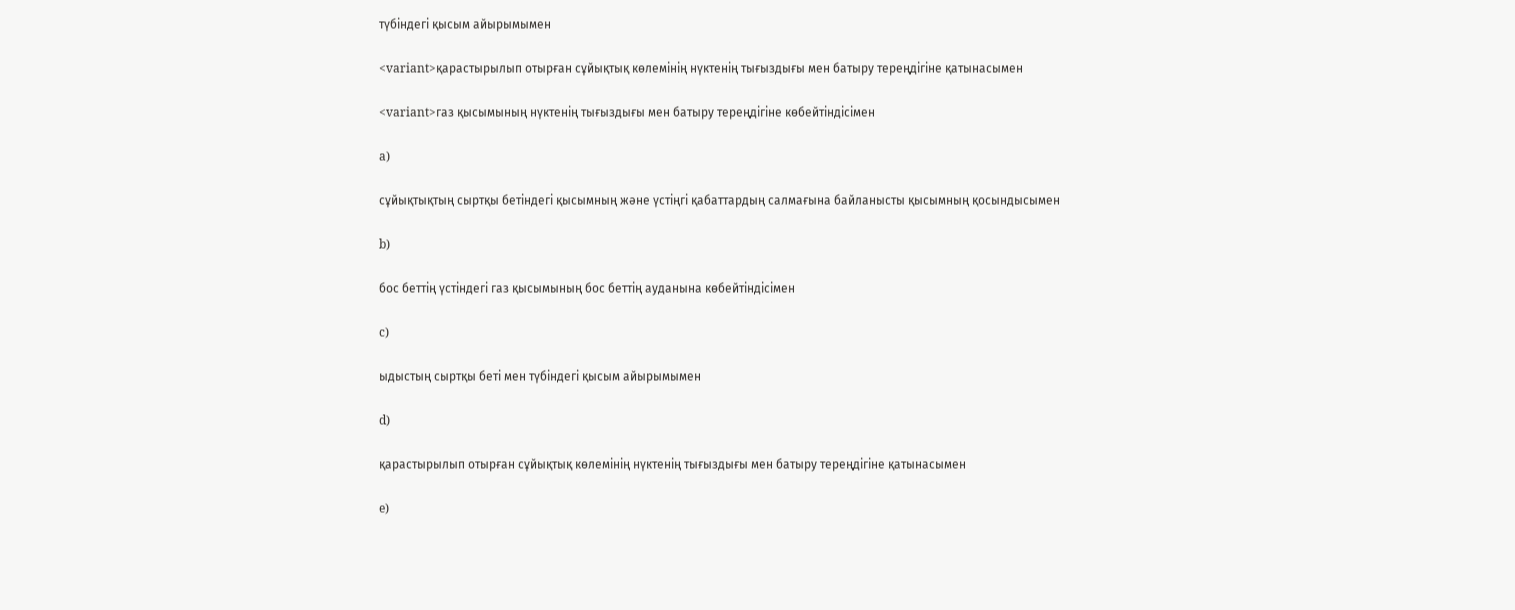түбіндегі қысым айырымымен

<variant>қарастырылып отырған сұйықтық көлемінің нүктенің тығыздығы мен батыру тереңдігіне қатынасымен

<variant>газ қысымының нүктенің тығыздығы мен батыру тереңдігіне көбейтіндісімен

a)

сұйықтықтың сыртқы бетіндегі қысымның және үстіңгі қабаттардың салмағына байланысты қысымның қосындысымен

b)

бос беттің үстіндегі газ қысымының бос беттің ауданына көбейтіндісімен

c)

ыдыстың сыртқы беті мен түбіндегі қысым айырымымен

d)

қарастырылып отырған сұйықтық көлемінің нүктенің тығыздығы мен батыру тереңдігіне қатынасымен

e)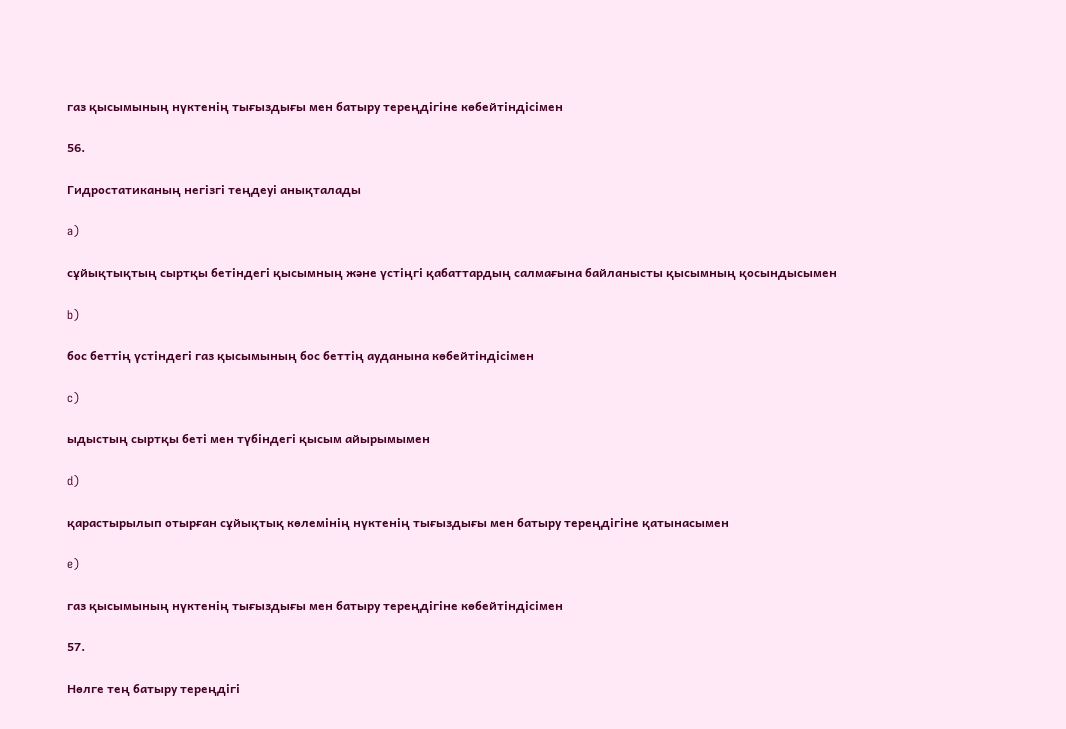газ қысымының нүктенің тығыздығы мен батыру тереңдігіне көбейтіндісімен

56.

Гидростатиканың негізгі теңдеуі анықталады

a)

сұйықтықтың сыртқы бетіндегі қысымның және үстіңгі қабаттардың салмағына байланысты қысымның қосындысымен

b)

бос беттің үстіндегі газ қысымының бос беттің ауданына көбейтіндісімен

c)

ыдыстың сыртқы беті мен түбіндегі қысым айырымымен

d)

қарастырылып отырған сұйықтық көлемінің нүктенің тығыздығы мен батыру тереңдігіне қатынасымен

e)

газ қысымының нүктенің тығыздығы мен батыру тереңдігіне көбейтіндісімен

57.

Нөлге тең батыру тереңдігі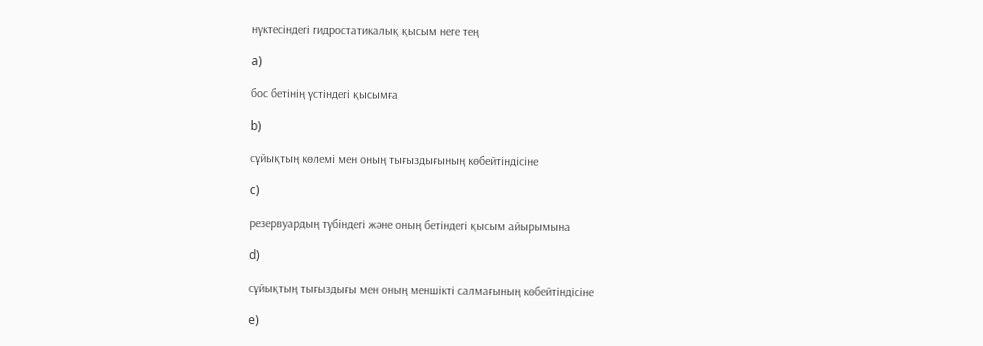нүктесіндегі гидростатикалық қысым неге тең

a)

бос бетінің үстіндегі қысымға

b)

сұйықтың көлемі мен оның тығыздығының көбейтіндісіне

c)

резервуардың түбіндегі және оның бетіндегі қысым айырымына

d)

сұйықтың тығыздығы мен оның меншікті салмағының көбейтіндісіне

e)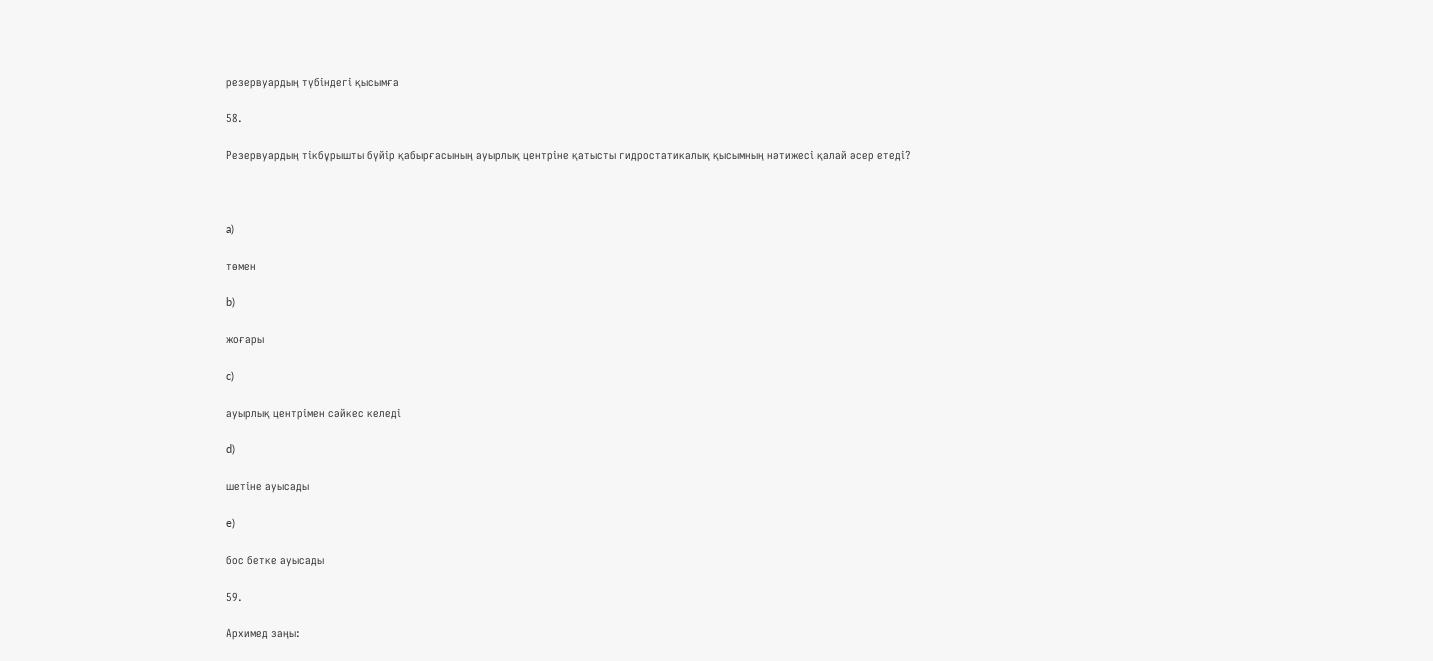резервуардың түбіндегі қысымға

58.

Резервуардың тікбұрышты бүйір қабырғасының ауырлық центріне қатысты гидростатикалық қысымның нәтижесі қалай әсер етеді?



a)

төмен

b)

жоғары

c)

ауырлық центрімен сәйкес келеді

d)

шетіне ауысады

e)

бос бетке ауысады

59.

Архимед заңы: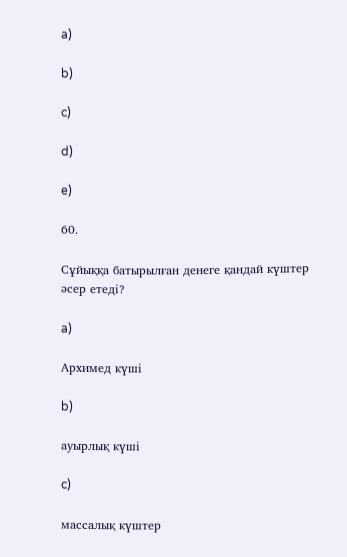a)

b)

c)

d)

e)

60.

Сұйыққа батырылған денеге қандай күштер әсер етеді?

a)

Архимед күші

b)

ауырлық күші

c)

массалық күштер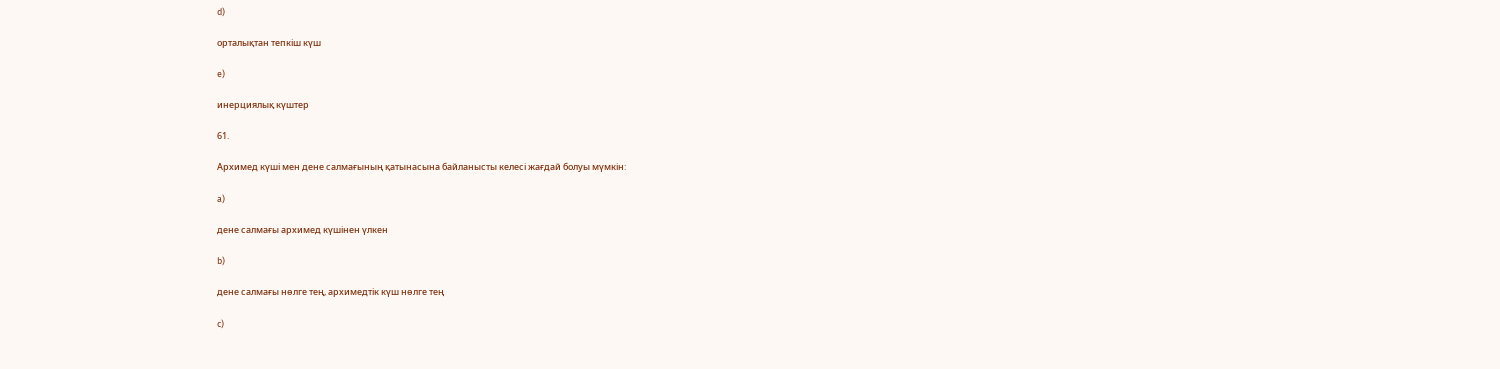d)

орталықтан тепкіш күш

e)

инерциялық күштер

61.

Архимед күші мен дене салмағының қатынасына байланысты келесі жағдай болуы мүмкін:

a)

дене салмағы архимед күшінен үлкен

b)

дене салмағы нөлге тең, архимедтік күш нөлге тең

c)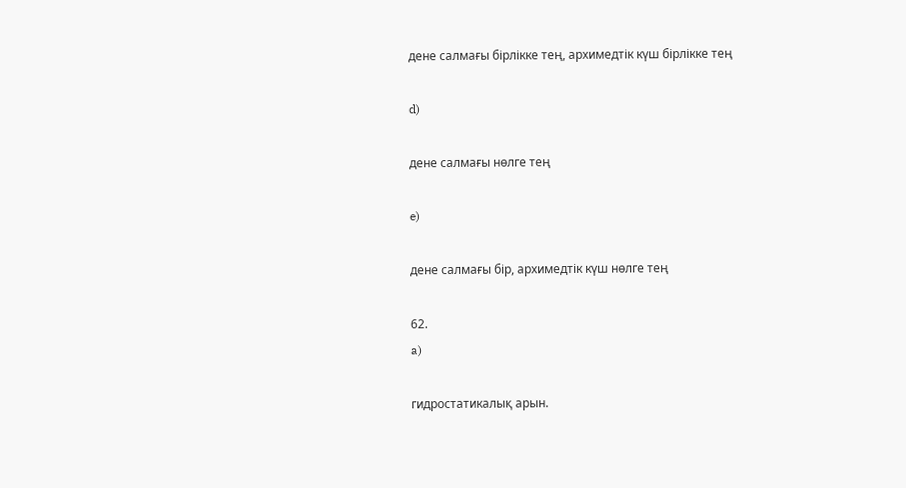дене салмағы бірлікке тең, архимедтік күш бірлікке тең

d)

дене салмағы нөлге тең

e)

дене салмағы бір, архимедтік күш нөлге тең

62.
a)

гидростатикалық арын.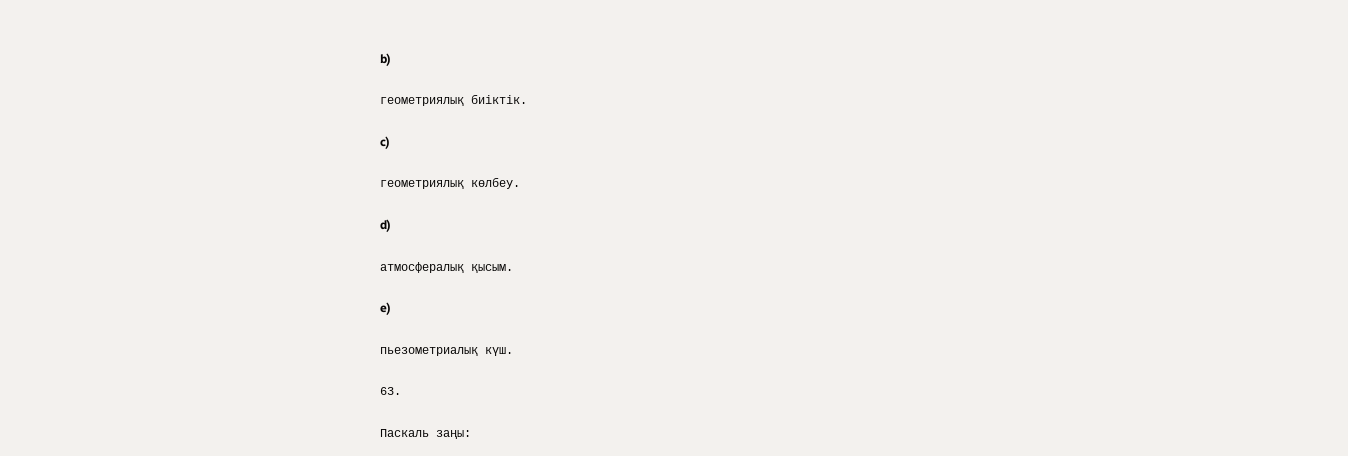b)

геометриялық биіктік.

c)

геометриялық көлбеу.

d)

атмосфералық қысым.

e)

пьезометриалық күш.

63.

Паскаль заңы: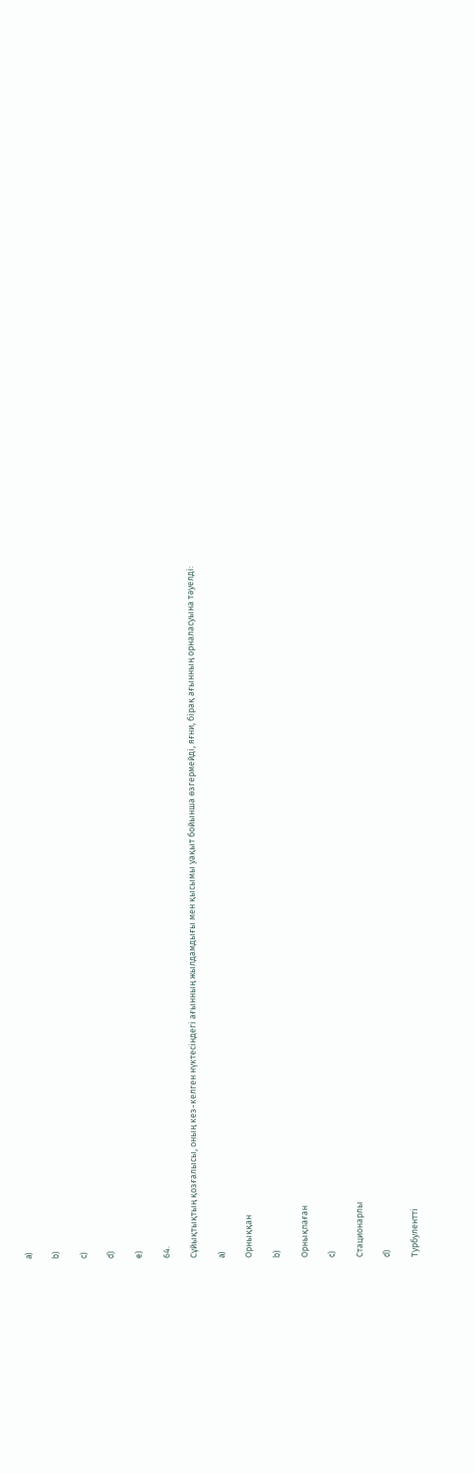a)

b)

c)

d)

e)

64.

Сұйықтықтың қозғалысы, оның кез-келген нүктесіндегі ағынның жылдамдығы мен қысымы уақыт бойынша өзгермейді, яғни, бірақ ағынның орналасуына тәуелді:

a)

Орныққан

b)

Орнықпаған

c)

Стационарлы

d)

Турбулентті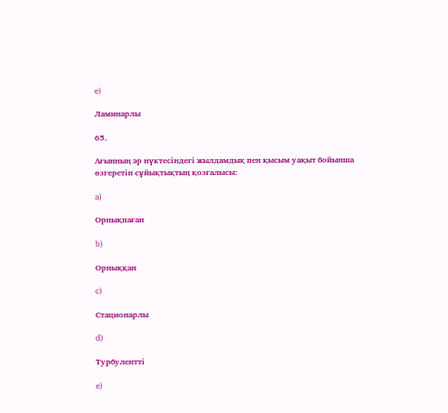e)

Ламинарлы

65.

Ағынның әр нүктесіндегі жылдамдық пен қысым уақыт бойынша өзгеретін сұйықтықтың қозғалысы:

a)

Орнықпаған

b)

Орныққан

c)

Стационарлы

d)

Турбулентті

e)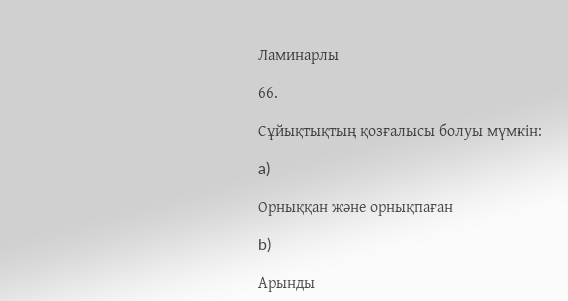Ламинарлы

66.

Сұйықтықтың қозғалысы болуы мүмкін:

a)

Орныққан және орнықпаған

b)

Арынды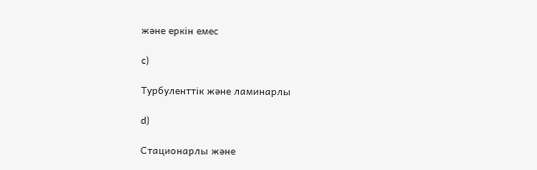және еркін емес

c)

Турбуленттік және ламинарлы

d)

Стационарлы және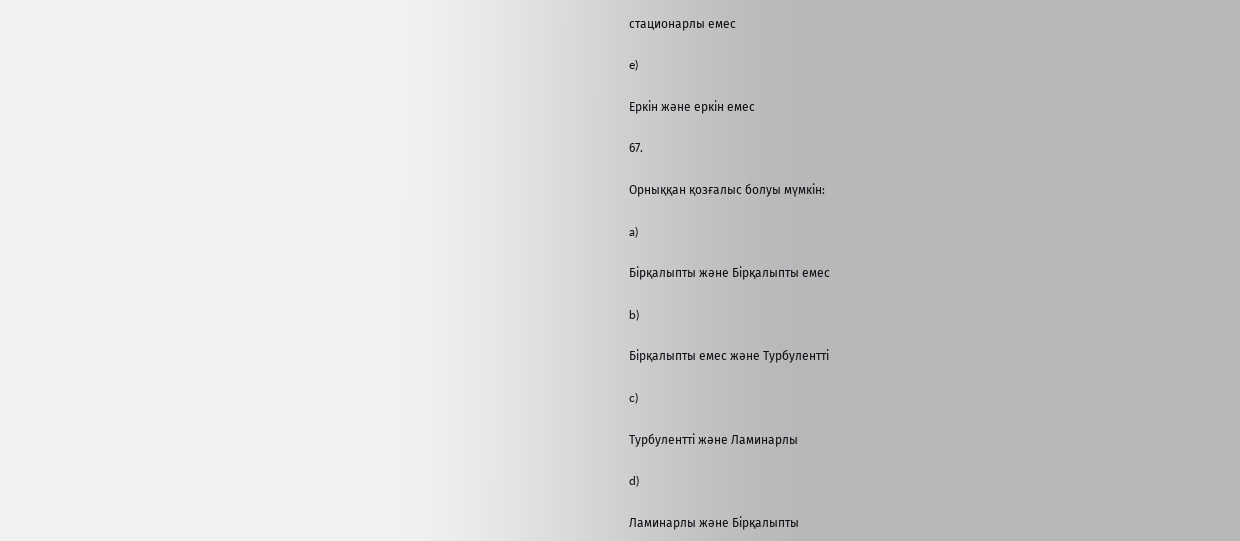стационарлы емес

e)

Еркін және еркін емес

67.

Орныққан қозғалыс болуы мүмкін:

a)

Бірқалыпты және Бірқалыпты емес

b)

Бірқалыпты емес және Турбулентті

c)

Турбулентті және Ламинарлы

d)

Ламинарлы және Бірқалыпты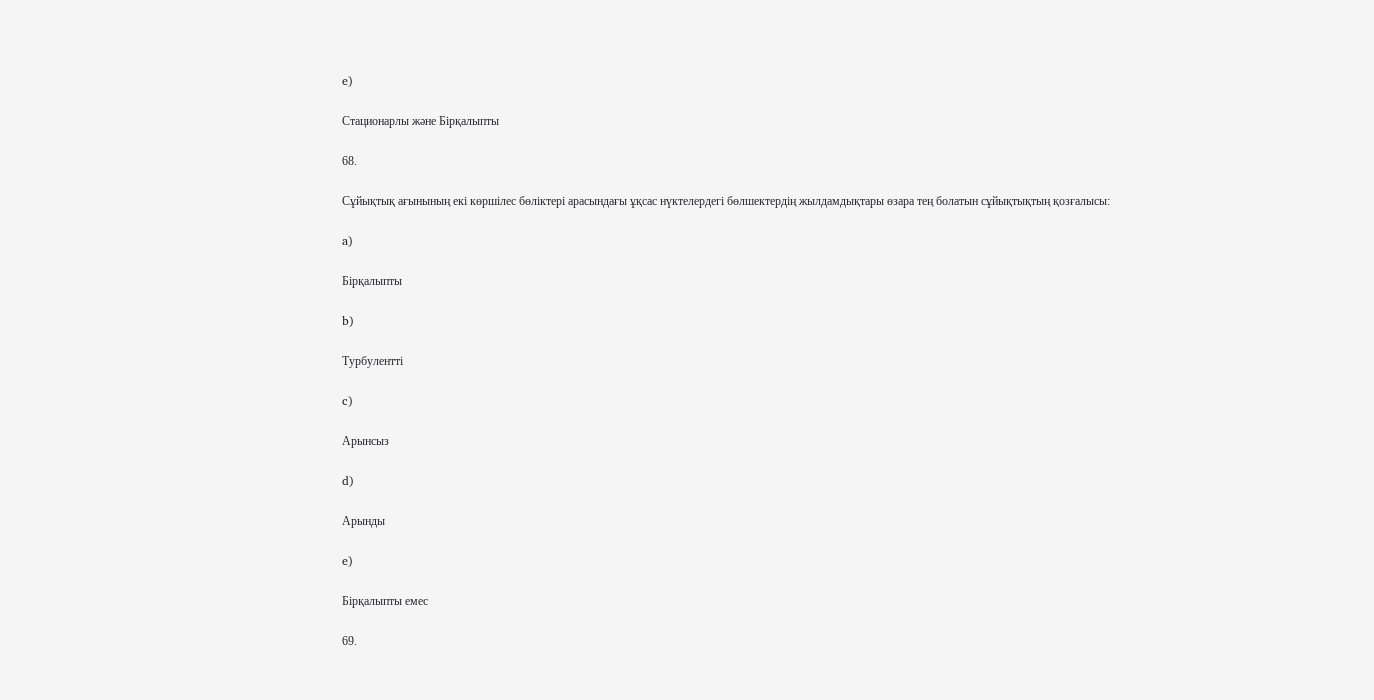e)

Стационарлы және Бірқалыпты

68.

Сұйықтық ағынының екі көршілес бөліктері арасындағы ұқсас нүктелердегі бөлшектердің жылдамдықтары өзара тең болатын сұйықтықтың қозғалысы:

a)

Бірқалыпты

b)

Турбулентті

c)

Арынсыз

d)

Арынды

e)

Бірқалыпты емес

69.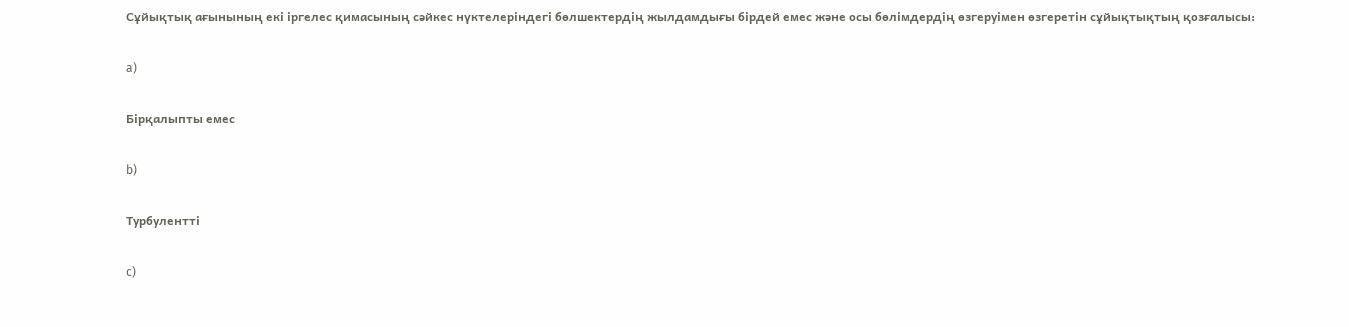Сұйықтық ағынының екі іргелес қимасының сәйкес нүктелеріндегі бөлшектердің жылдамдығы бірдей емес және осы бөлімдердің өзгеруімен өзгеретін сұйықтықтың қозғалысы:

a)

Бірқалыпты емес

b)

Турбулентті

c)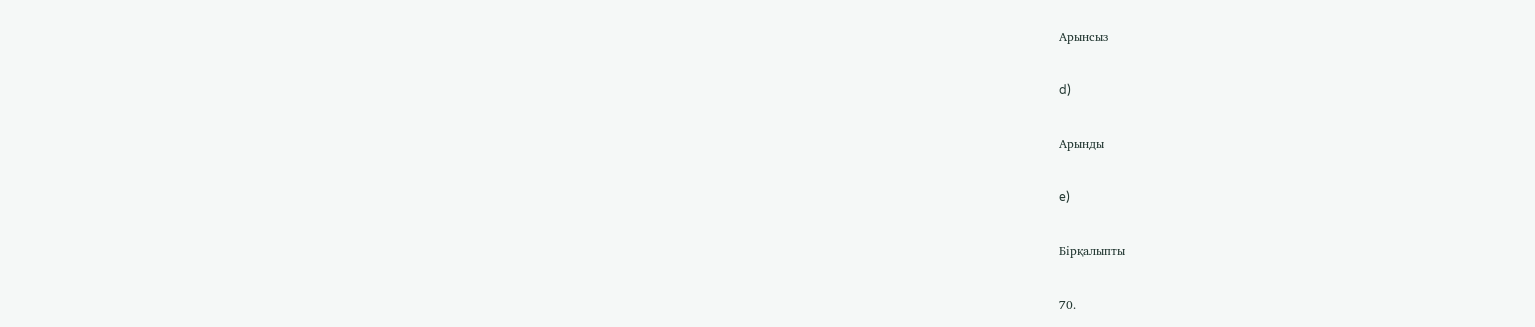Арынсыз

d)

Арынды

e)

Бірқалыпты

70.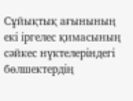Сұйықтық ағынының екі іргелес қимасының сәйкес нүктелеріндегі бөлшектердің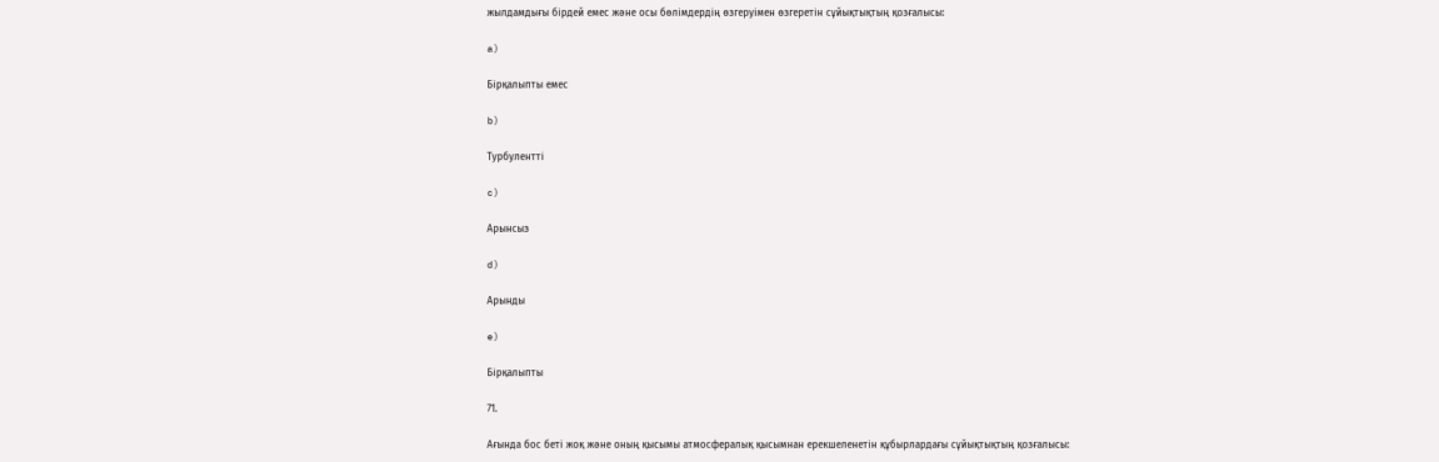жылдамдығы бірдей емес және осы бөлімдердің өзгеруімен өзгеретін сұйықтықтың қозғалысы:

a)

Бірқалыпты емес

b)

Турбулентті

c)

Арынсыз

d)

Арынды

e)

Бірқалыпты

71.

Ағында бос беті жоқ және оның қысымы атмосфералық қысымнан ерекшеленетін құбырлардағы сұйықтықтың қозғалысы: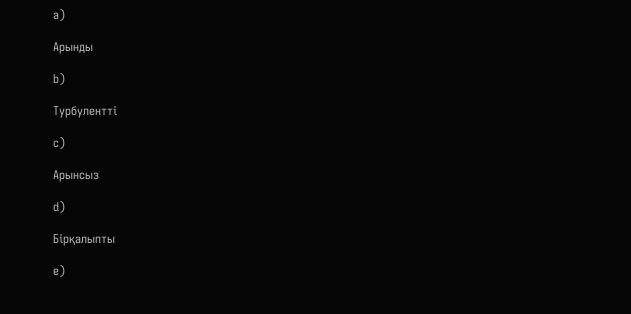a)

Арынды

b)

Турбулентті

c)

Арынсыз

d)

Бірқалыпты

e)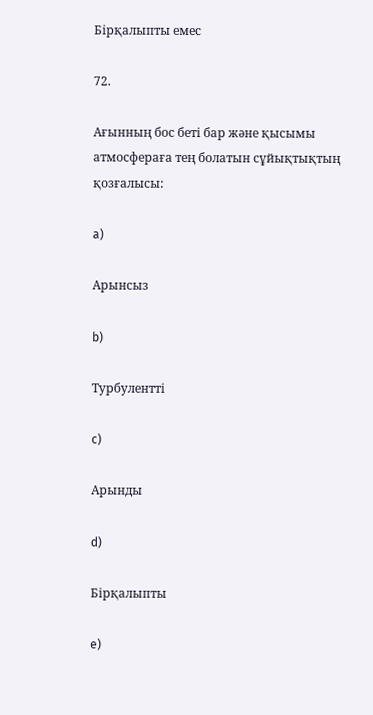Бірқалыпты емес

72.

Ағынның бос беті бар және қысымы атмосфераға тең болатын сұйықтықтың қозғалысы:

a)

Арынсыз

b)

Турбулентті

c)

Арынды

d)

Бірқалыпты

e)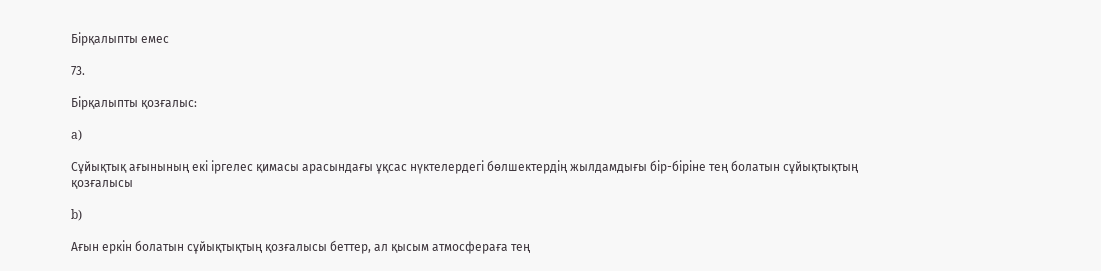Бірқалыпты емес

73.

Бірқалыпты қозғалыс:

a)

Сұйықтық ағынының екі іргелес қимасы арасындағы ұқсас нүктелердегі бөлшектердің жылдамдығы бір-біріне тең болатын сұйықтықтың қозғалысы

b)

Ағын еркін болатын сұйықтықтың қозғалысы беттер, ал қысым атмосфераға тең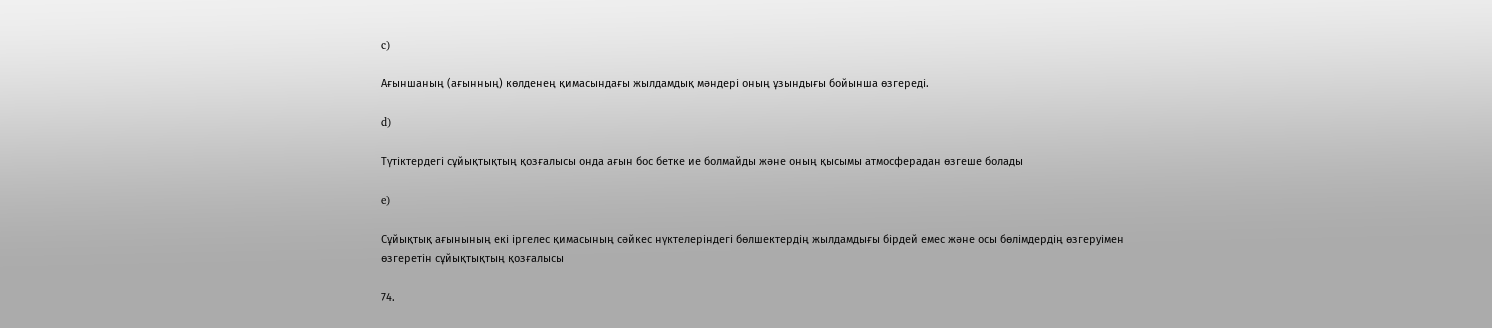c)

Ағыншаның (ағынның) көлденең қимасындағы жылдамдық мәндері оның ұзындығы бойынша өзгереді.

d)

Түтіктердегі сұйықтықтың қозғалысы онда ағын бос бетке ие болмайды және оның қысымы атмосферадан өзгеше болады

e)

Сұйықтық ағынының екі іргелес қимасының сәйкес нүктелеріндегі бөлшектердің жылдамдығы бірдей емес және осы бөлімдердің өзгеруімен өзгеретін сұйықтықтың қозғалысы

74.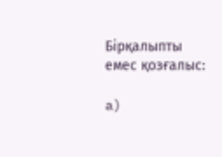Бірқалыпты емес қозғалыс:

a)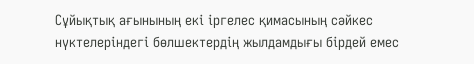Сұйықтық ағынының екі іргелес қимасының сәйкес нүктелеріндегі бөлшектердің жылдамдығы бірдей емес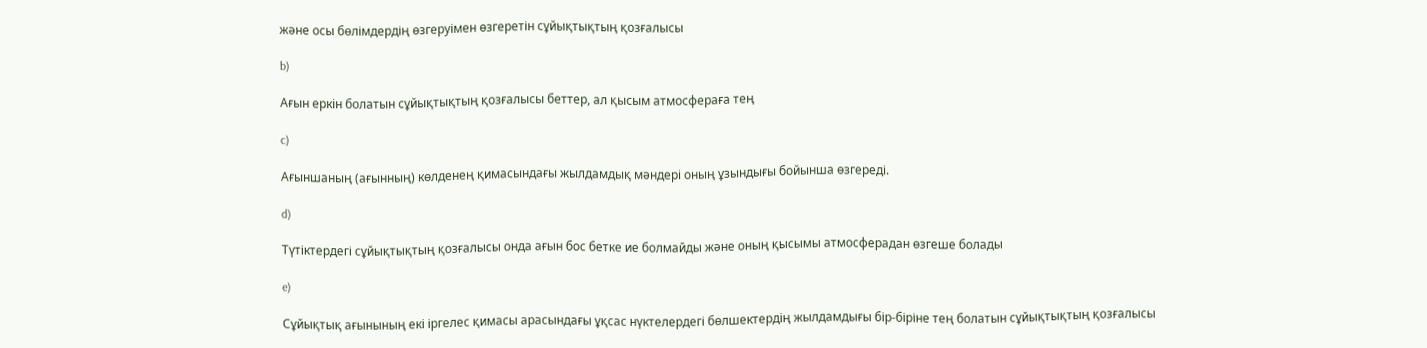және осы бөлімдердің өзгеруімен өзгеретін сұйықтықтың қозғалысы

b)

Ағын еркін болатын сұйықтықтың қозғалысы беттер, ал қысым атмосфераға тең

c)

Ағыншаның (ағынның) көлденең қимасындағы жылдамдық мәндері оның ұзындығы бойынша өзгереді.

d)

Түтіктердегі сұйықтықтың қозғалысы онда ағын бос бетке ие болмайды және оның қысымы атмосферадан өзгеше болады

e)

Сұйықтық ағынының екі іргелес қимасы арасындағы ұқсас нүктелердегі бөлшектердің жылдамдығы бір-біріне тең болатын сұйықтықтың қозғалысы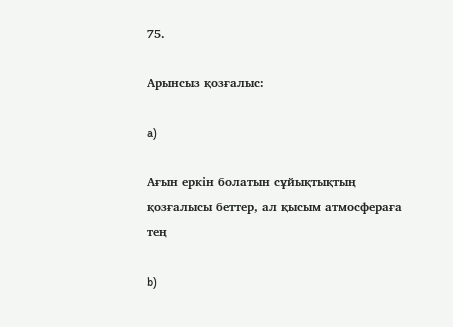75.

Арынсыз қозғалыс:

a)

Ағын еркін болатын сұйықтықтың қозғалысы беттер, ал қысым атмосфераға тең

b)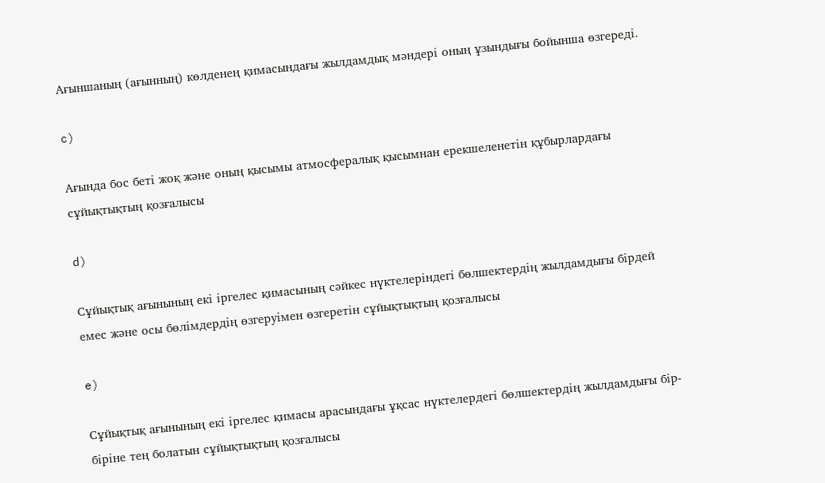Ағыншаның (ағынның) көлденең қимасындағы жылдамдық мәндері оның ұзындығы бойынша өзгереді.

c)

Ағында бос беті жоқ және оның қысымы атмосфералық қысымнан ерекшеленетін құбырлардағы сұйықтықтың қозғалысы

d)

Сұйықтық ағынының екі іргелес қимасының сәйкес нүктелеріндегі бөлшектердің жылдамдығы бірдей емес және осы бөлімдердің өзгеруімен өзгеретін сұйықтықтың қозғалысы

e)

Сұйықтық ағынының екі іргелес қимасы арасындағы ұқсас нүктелердегі бөлшектердің жылдамдығы бір-біріне тең болатын сұйықтықтың қозғалысы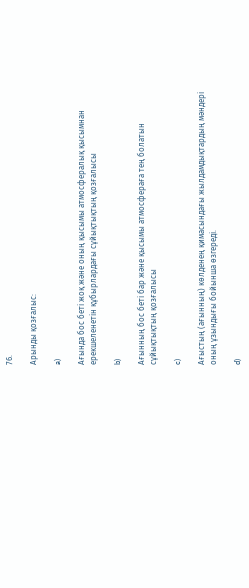76.

Арынды қозғалыс:

a)

Ағында бос беті жоқ және оның қысымы атмосфералық қысымнан ерекшеленетін құбырлардағы сұйықтықтың қозғалысы

b)

Ағынның бос беті бар және қысымы атмосфераға тең болатын сұйықтықтың қозғалысы

c)

Ағыстың (ағынның) көлденең қимасындағы жылдамдықтардың мәндері оның ұзындығы бойынша өзгереді.

d)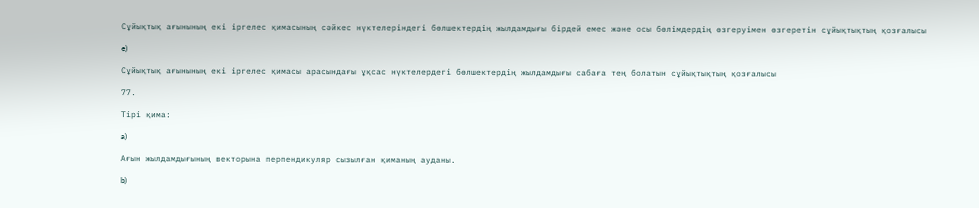Сұйықтық ағынының екі іргелес қимасының сәйкес нүктелеріндегі бөлшектердің жылдамдығы бірдей емес және осы бөлімдердің өзгеруімен өзгеретін сұйықтықтың қозғалысы

e)

Сұйықтық ағынының екі іргелес қимасы арасындағы ұқсас нүктелердегі бөлшектердің жылдамдығы сабаға тең болатын сұйықтықтың қозғалысы

77.

Тірі қима:

a)

Ағын жылдамдығының векторына перпендикуляр сызылған қиманың ауданы.

b)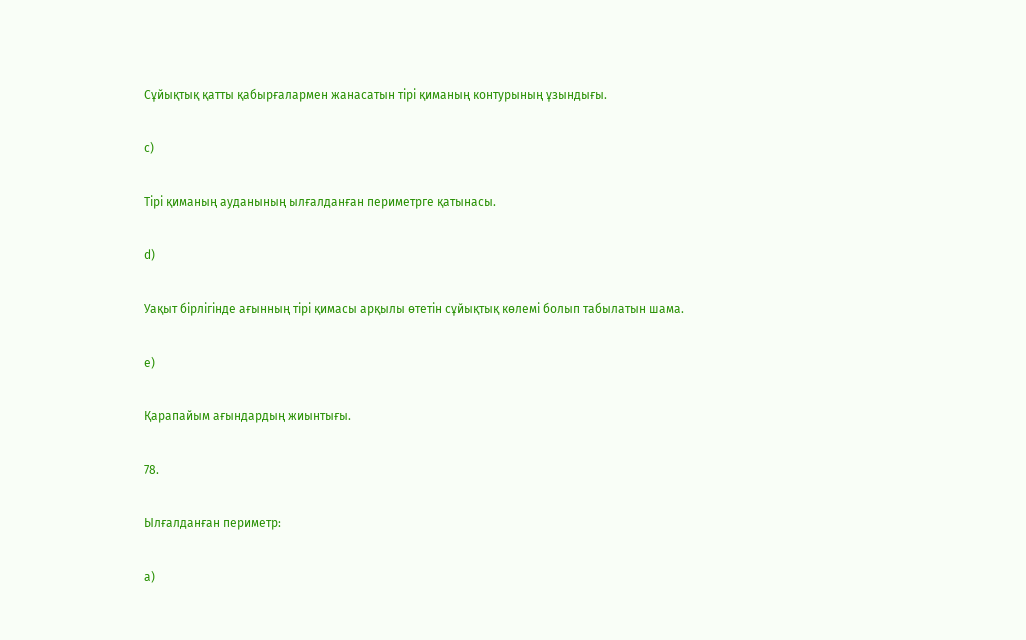Сұйықтық қатты қабырғалармен жанасатын тірі қиманың контурының ұзындығы.

c)

Тірі қиманың ауданының ылғалданған периметрге қатынасы.

d)

Уақыт бірлігінде ағынның тірі қимасы арқылы өтетін сұйықтық көлемі болып табылатын шама.

e)

Қарапайым ағындардың жиынтығы.

78.

Ылғалданған периметр:

a)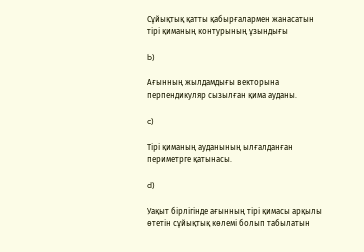Сұйықтық қатты қабырғалармен жанасатын тірі қиманың контурының ұзындығы

b)

Ағынның жылдамдығы векторына перпендикуляр сызылған қима ауданы.

c)

Тірі қиманың ауданының ылғалданған периметрге қатынасы.

d)

Уақыт бірлігінде ағынның тірі қимасы арқылы өтетін сұйықтық көлемі болып табылатын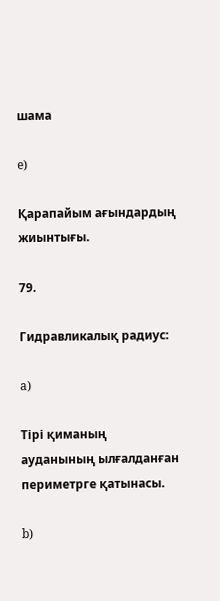шама

e)

Қарапайым ағындардың жиынтығы.

79.

Гидравликалық радиус:

a)

Тірі қиманың ауданының ылғалданған периметрге қатынасы.

b)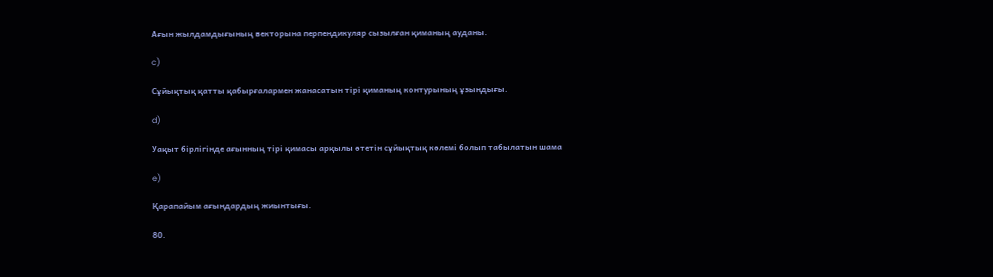Ағын жылдамдығының векторына перпендикуляр сызылған қиманың ауданы.

c)

Сұйықтық қатты қабырғалармен жанасатын тірі қиманың контурының ұзындығы.

d)

Уақыт бірлігінде ағынның тірі қимасы арқылы өтетін сұйықтық көлемі болып табылатын шама

e)

Қарапайым ағындардың жиынтығы.

80.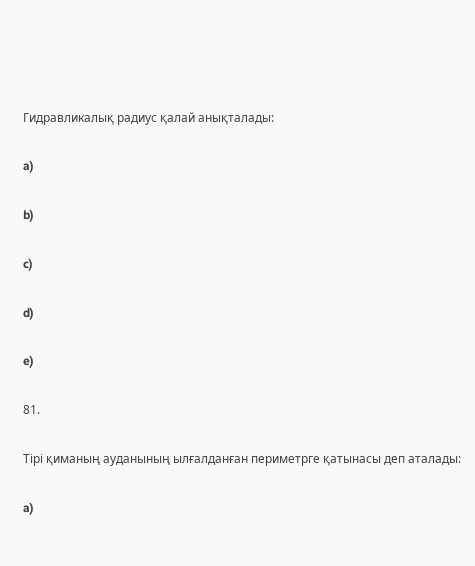Гидравликалық радиус қалай анықталады:

a)

b)

c)

d)

e)

81.

Тірі қиманың ауданының ылғалданған периметрге қатынасы деп аталады:

a)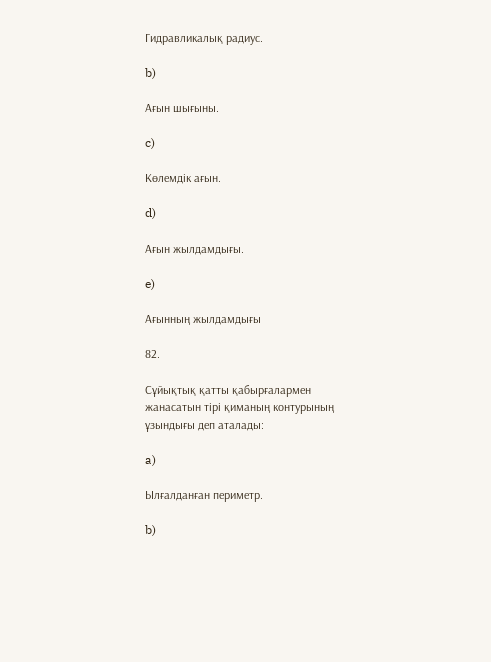Гидравликалық радиус.

b)

Ағын шығыны.

c)

Көлемдік ағын.

d)

Ағын жылдамдығы.

e)

Ағынның жылдамдығы

82.

Сұйықтық қатты қабырғалармен жанасатын тірі қиманың контурының ұзындығы деп аталады:

a)

Ылғалданған периметр.

b)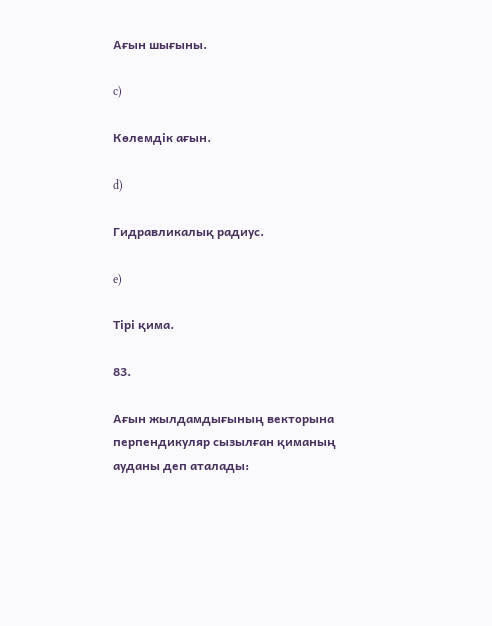Ағын шығыны.

c)

Көлемдік ағын.

d)

Гидравликалық радиус.

e)

Тірі қима.

83.

Ағын жылдамдығының векторына перпендикуляр сызылған қиманың ауданы деп аталады: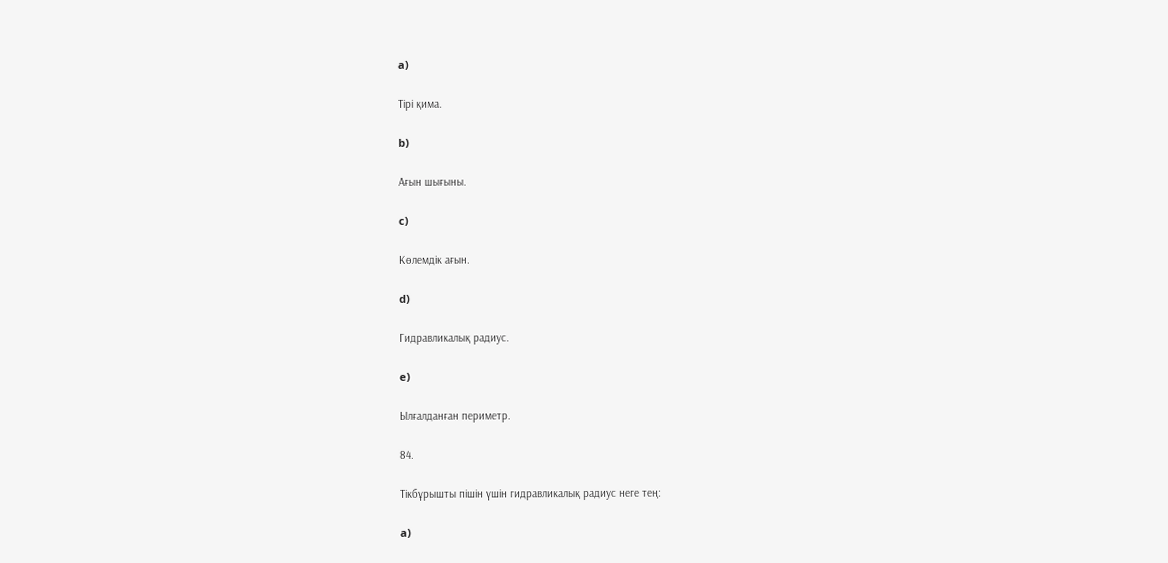a)

Тірі қима.

b)

Ағын шығыны.

c)

Көлемдік ағын.

d)

Гидравликалық радиус.

e)

Ылғалданған периметр.

84.

Тікбұрышты пішін үшін гидравликалық радиус неге тең:

a)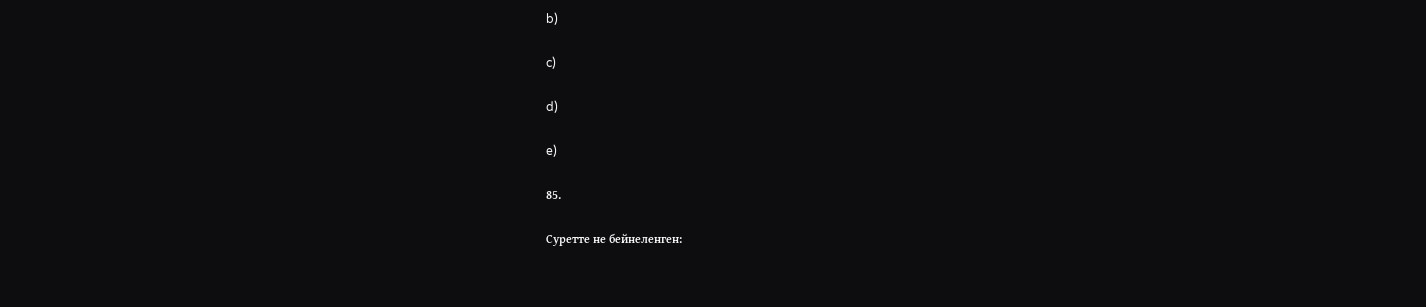b)

c)

d)

e)

85.

Суретте не бейнеленген: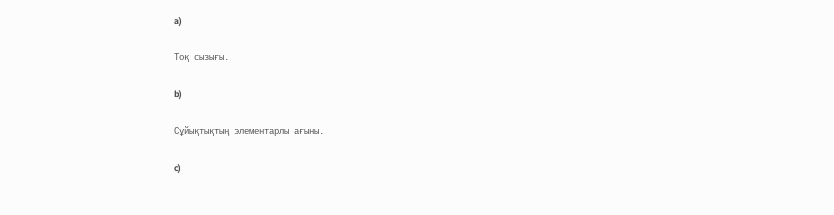a)

Тоқ сызығы.

b)

Сұйықтықтың элементарлы ағыны.

c)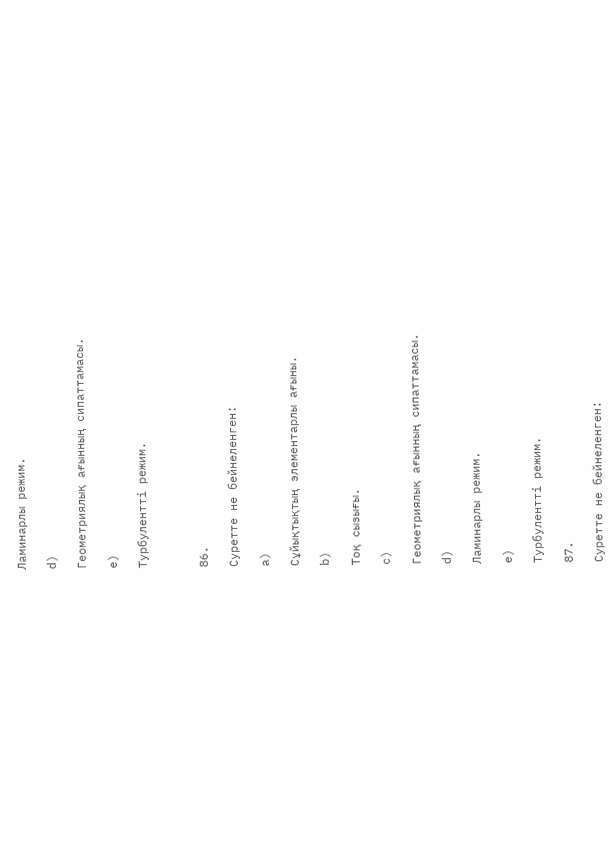Ламинарлы режим.

d)

Геометриялық ағынның сипаттамасы.

e)

Турбулентті режим.



86.

Суретте не бейнеленген:

a)

Сұйықтықтың элементарлы ағыны.

b)

Тоқ сызығы.

c)

Геометриялық ағынның сипаттамасы.

d)

Ламинарлы режим.

e)

Турбулентті режим.

87.

Суретте не бейнеленген: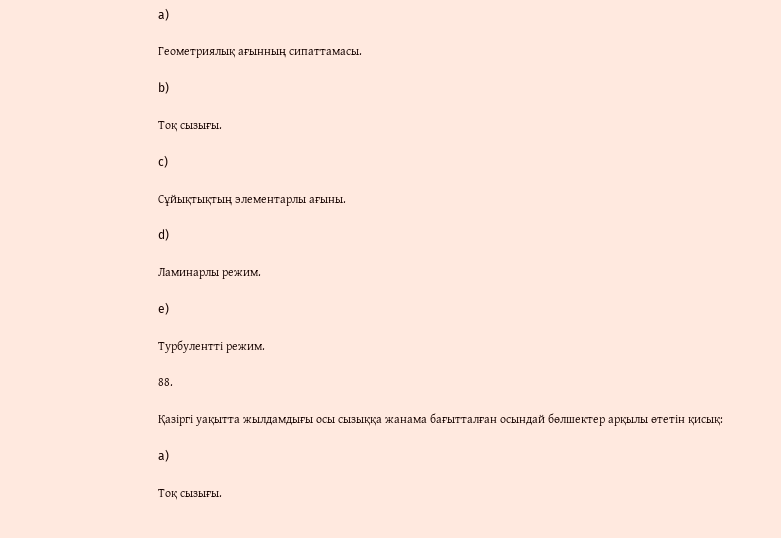a)

Геометриялық ағынның сипаттамасы.

b)

Тоқ сызығы.

c)

Сұйықтықтың элементарлы ағыны.

d)

Ламинарлы режим.

e)

Турбулентті режим.

88.

Қазіргі уақытта жылдамдығы осы сызыққа жанама бағытталған осындай бөлшектер арқылы өтетін қисық:

a)

Тоқ сызығы.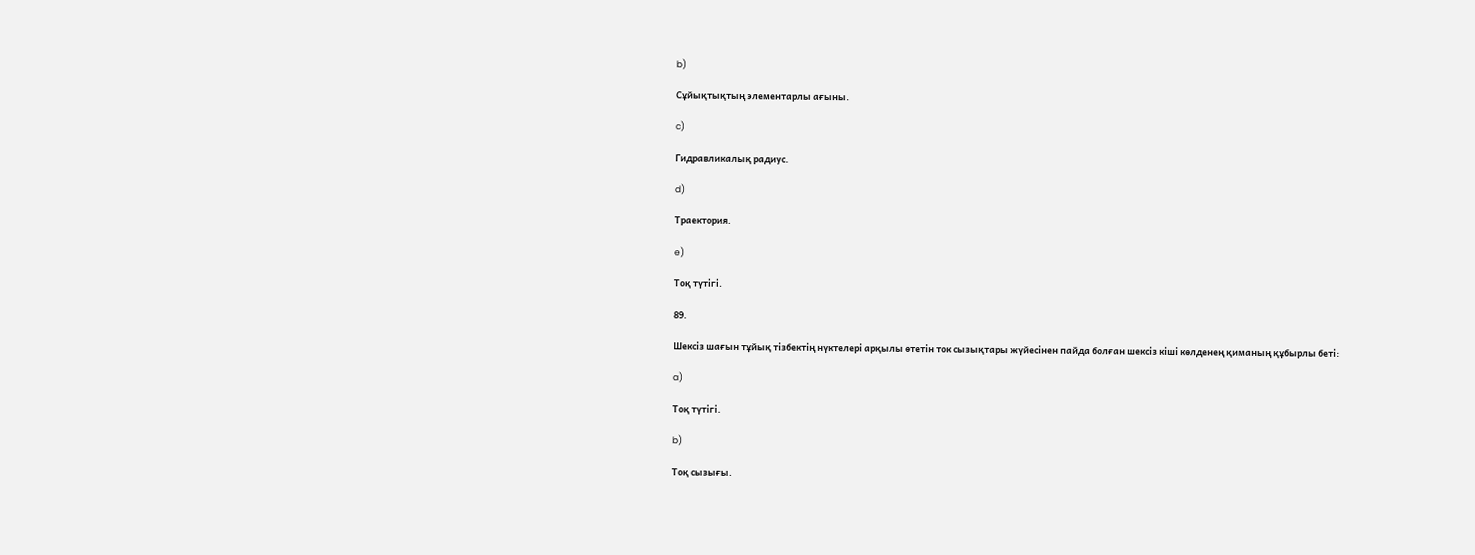b)

Сұйықтықтың элементарлы ағыны.

c)

Гидравликалық радиус.

d)

Траектория.

e)

Тоқ түтігі.

89.

Шексіз шағын тұйық тізбектің нүктелері арқылы өтетін ток сызықтары жүйесінен пайда болған шексіз кіші көлденең қиманың құбырлы беті:

a)

Тоқ түтігі.

b)

Тоқ сызығы.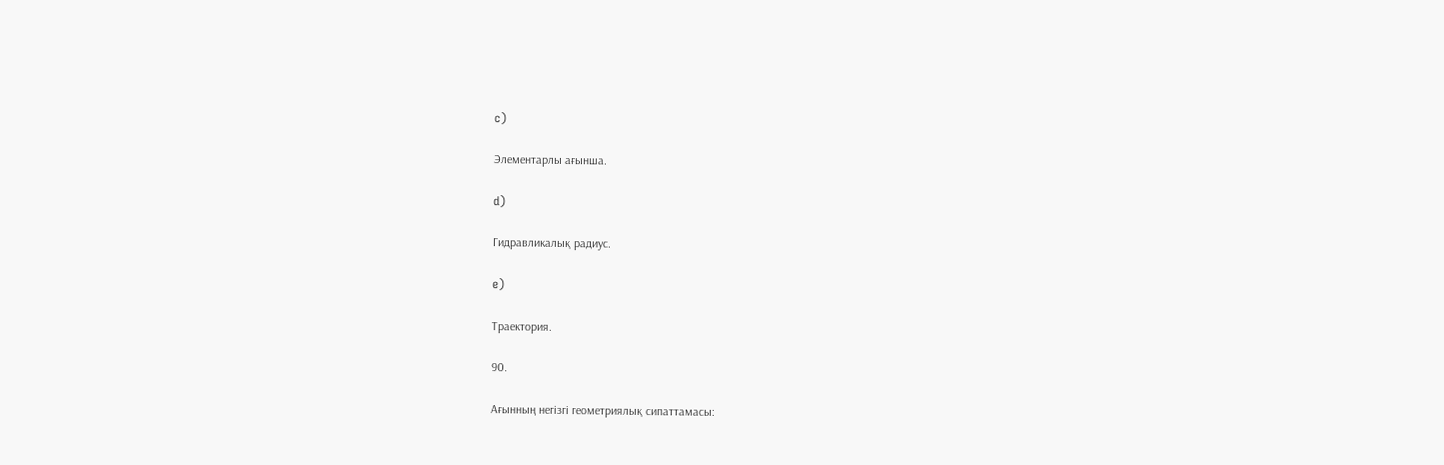c)

Элементарлы ағынша.

d)

Гидравликалық радиус.

e)

Траектория.

90.

Ағынның негізгі геометриялық сипаттамасы: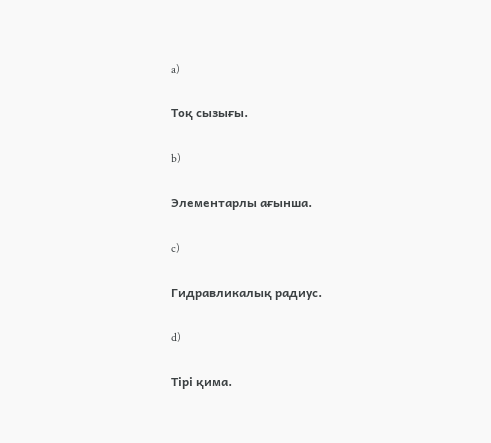a)

Тоқ сызығы.

b)

Элементарлы ағынша.

c)

Гидравликалық радиус.

d)

Тірі қима.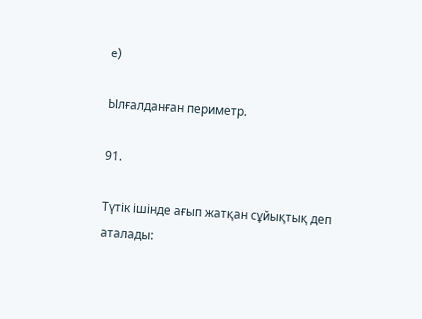e)

Ылғалданған периметр.

91.

Түтік ішінде ағып жатқан сұйықтық деп аталады: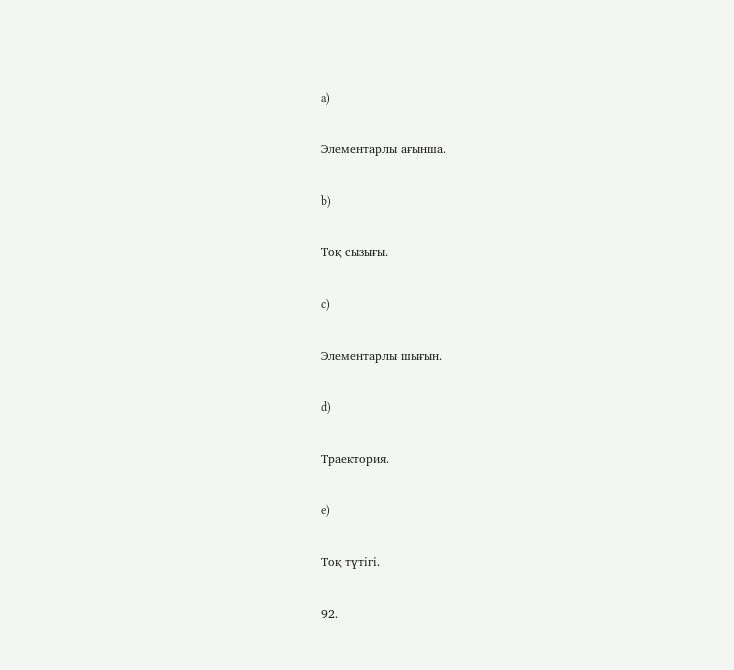a)

Элементарлы ағынша.

b)

Тоқ сызығы.

c)

Элементарлы шығын.

d)

Траектория.

e)

Тоқ түтігі.

92.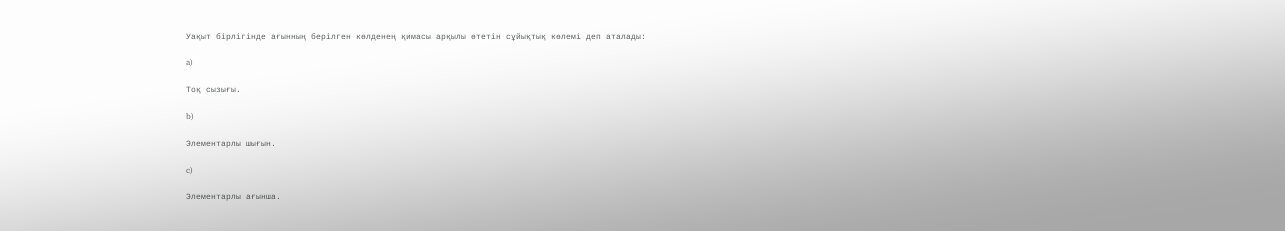Уақыт бірлігінде ағынның берілген көлденең қимасы арқылы өтетін сұйықтық көлемі деп аталады:

a)

Тоқ сызығы.

b)

Элементарлы шығын.

c)

Элементарлы ағынша.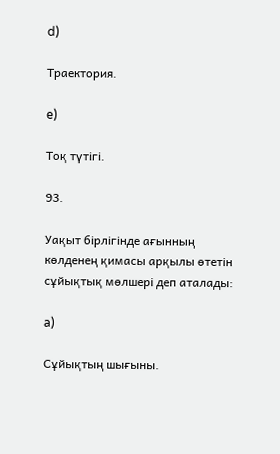d)

Траектория.

e)

Тоқ түтігі.

93.

Уақыт бірлігінде ағынның көлденең қимасы арқылы өтетін сұйықтық мөлшері деп аталады:

a)

Сұйықтың шығыны.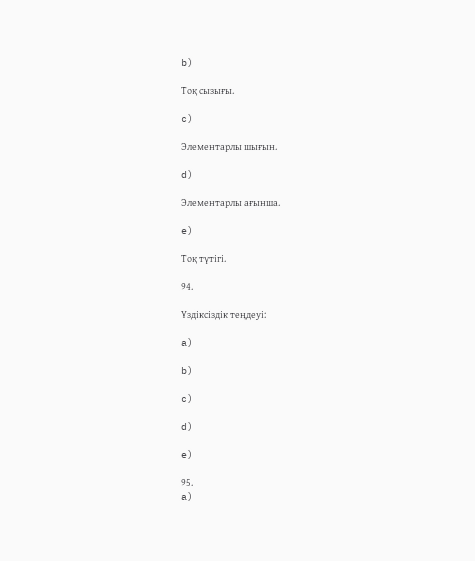b)

Тоқ сызығы.

c)

Элементарлы шығын.

d)

Элементарлы ағынша.

e)

Тоқ түтігі.

94.

Үздіксіздік теңдеуі:

a)

b)

c)

d)

e)

95.
a)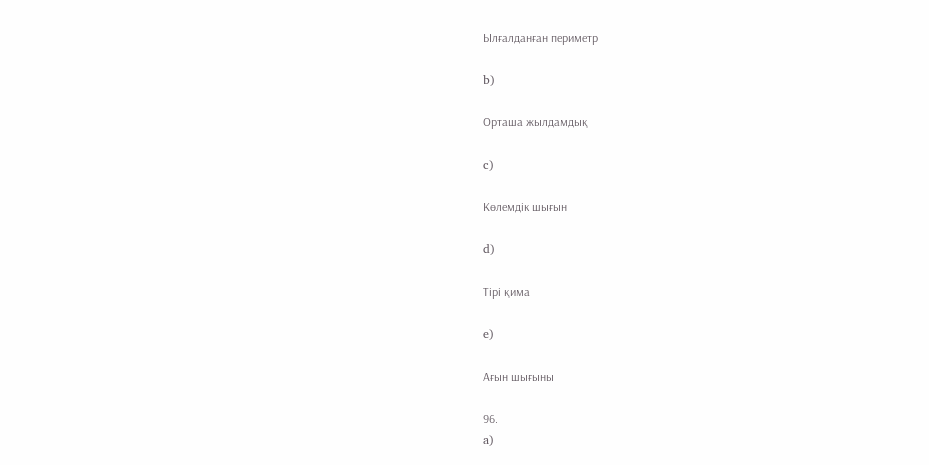Ылғалданған периметр

b)

Орташа жылдамдық

c)

Көлемдік шығын

d)

Тірі қима

e)

Ағын шығыны

96.
a)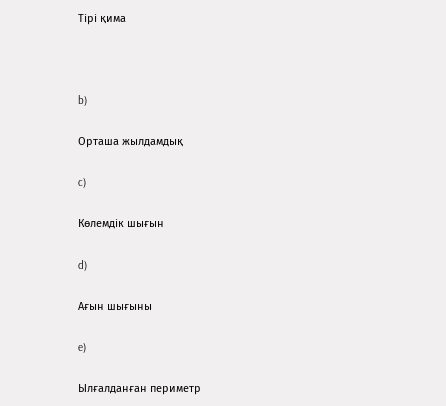Тірі қима



b)

Орташа жылдамдық

c)

Көлемдік шығын

d)

Ағын шығыны

e)

Ылғалданған периметр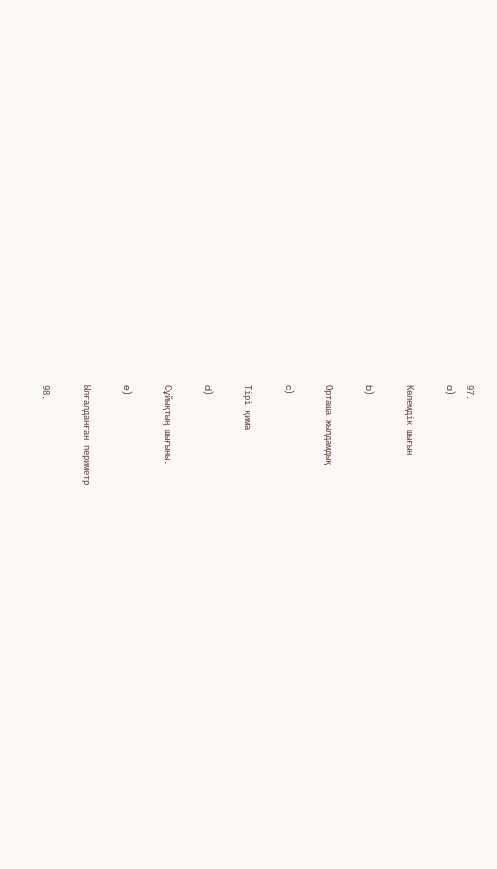97.
a)

Көлемдік шығын

b)

Орташа жылдамдық

c)

Тірі қима

d)

Сұйықтың шығыны.

e)

Ылғалданған периметр

98.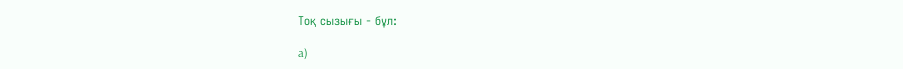Тоқ сызығы - бұл:

a)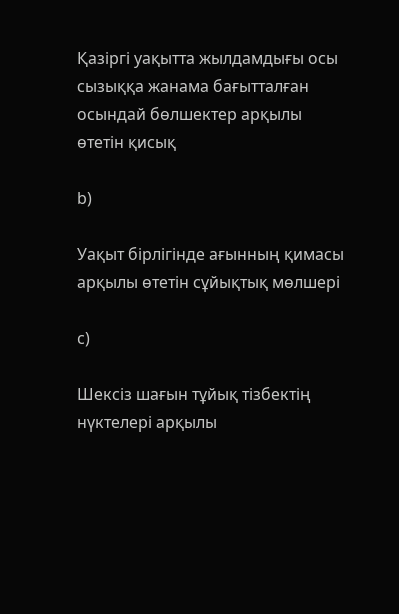Қазіргі уақытта жылдамдығы осы сызыққа жанама бағытталған осындай бөлшектер арқылы өтетін қисық

b)

Уақыт бірлігінде ағынның қимасы арқылы өтетін сұйықтық мөлшері

c)

Шексіз шағын тұйық тізбектің нүктелері арқылы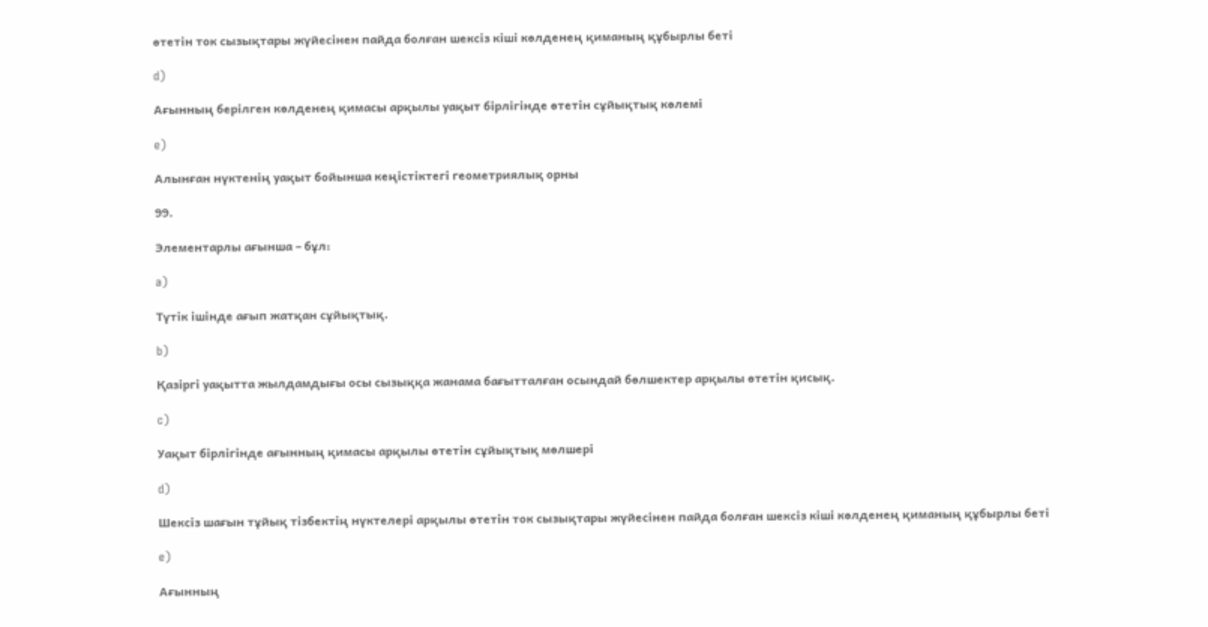өтетін ток сызықтары жүйесінен пайда болған шексіз кіші көлденең қиманың құбырлы беті

d)

Ағынның берілген көлденең қимасы арқылы уақыт бірлігінде өтетін сұйықтық көлемі

e)

Алынған нүктенің уақыт бойынша кеңістіктегі геометриялық орны

99.

Элементарлы ағынша – бұл:

a)

Түтік ішінде ағып жатқан сұйықтық.

b)

Қазіргі уақытта жылдамдығы осы сызыққа жанама бағытталған осындай бөлшектер арқылы өтетін қисық.

c)

Уақыт бірлігінде ағынның қимасы арқылы өтетін сұйықтық мөлшері

d)

Шексіз шағын тұйық тізбектің нүктелері арқылы өтетін ток сызықтары жүйесінен пайда болған шексіз кіші көлденең қиманың құбырлы беті

e)

Ағынның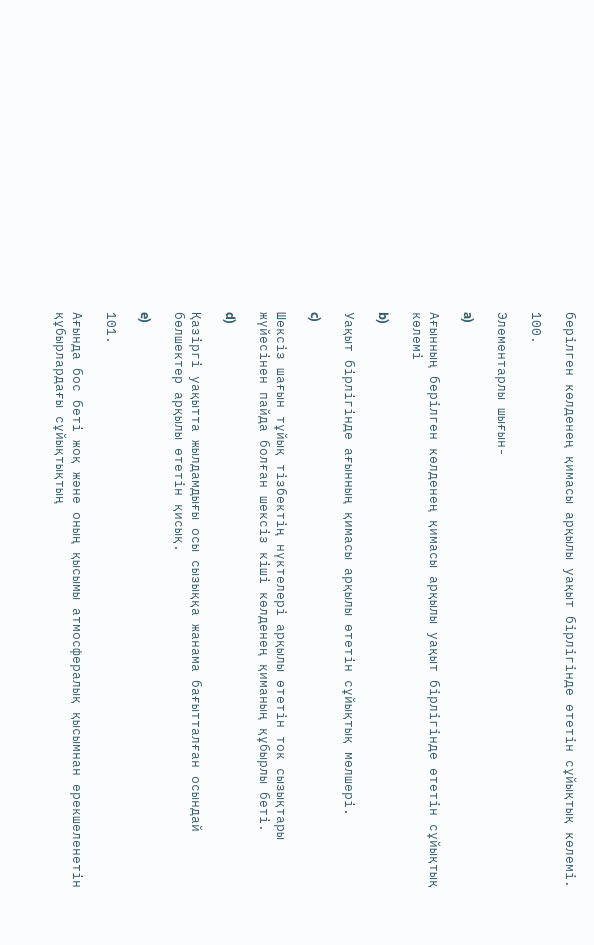берілген көлденең қимасы арқылы уақыт бірлігінде өтетін сұйықтық көлемі.

100.

Элементарлы шығын-

a)

Ағынның берілген көлденең қимасы арқылы уақыт бірлігінде өтетін сұйықтық көлемі

b)

Уақыт бірлігінде ағынның қимасы арқылы өтетін сұйықтық мөлшері.

c)

Шексіз шағын тұйық тізбектің нүктелері арқылы өтетін ток сызықтары жүйесінен пайда болған шексіз кіші көлденең қиманың құбырлы беті.

d)

Қазіргі уақытта жылдамдығы осы сызыққа жанама бағытталған осындай бөлшектер арқылы өтетін қисық.

e)

101.

Ағында бос беті жоқ және оның қысымы атмосфералық қысымнан ерекшеленетін құбырлардағы сұйықтықтың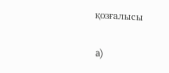қозғалысы

a)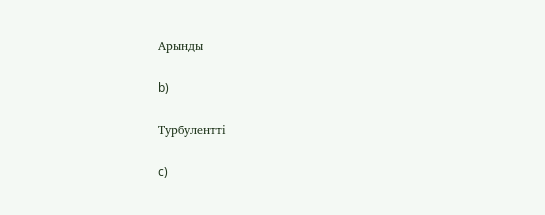Арынды

b)

Турбулентті

c)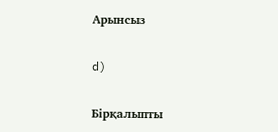Арынсыз

d)

Бірқалыпты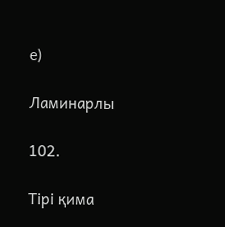e)

Ламинарлы

102.

Тірі қима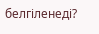белгіленеді?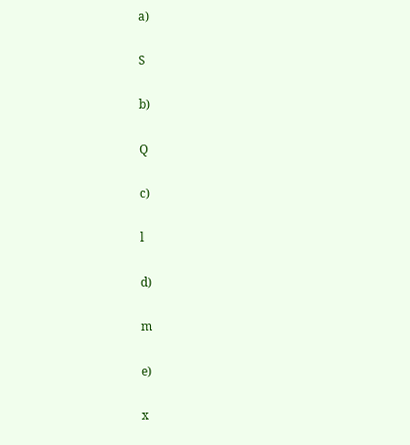a)

S

b)

Q

c)

l

d)

m

e)

x